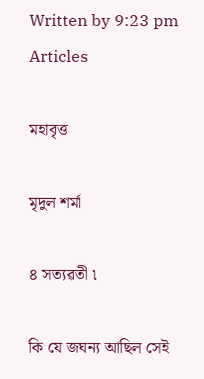Written by 9:23 pm Articles

মহাবৃত্ত

মৃদুল শৰ্মা

৪ সত্যৱতী ৷

কি যে জঘন্য আছিল সেই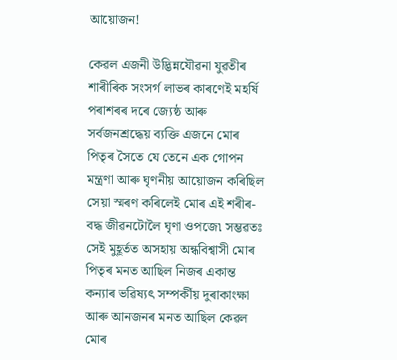আয়োজন!

কেৱল এজনী উদ্ভিন্নযৌৱনা যুৱতীৰ শাৰীৰিক সংসৰ্গ লাভৰ কাৰণেই মহৰ্ষি পৰাশৰৰ দৰে জ্যেষ্ঠ আৰু সৰ্বজনশ্ৰদ্ধেয় ব্যক্তি এজনে মোৰ পিতৃৰ সৈতে যে তেনে এক গোপন মন্ত্ৰণা আৰু ঘৃণনীয় আয়োজন কৰিছিল সেয়া স্মৰণ কৰিলেই মোৰ এই শৰীৰ-বদ্ধ জীৱনটোলৈ ঘৃণা ওপজে৷ সম্ভৱতঃ সেই মুহূৰ্তত অসহায় অন্ধবিশ্বাসী মোৰ পিতৃৰ মনত আছিল নিজৰ একান্ত কন্যাৰ ভৱিষ্যৎ সম্পৰ্কীয় দুৰাকাংক্ষা আৰু আনজনৰ মনত আছিল কেৱল মোৰ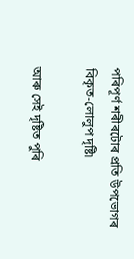পৰিপূৰ্ণ শৰীৰটোৰ প্ৰতি উপভোগৰ বিকৃত-লোলুপ দৃষ্টি৷

আৰু সেই দৃষ্টিত পুৰি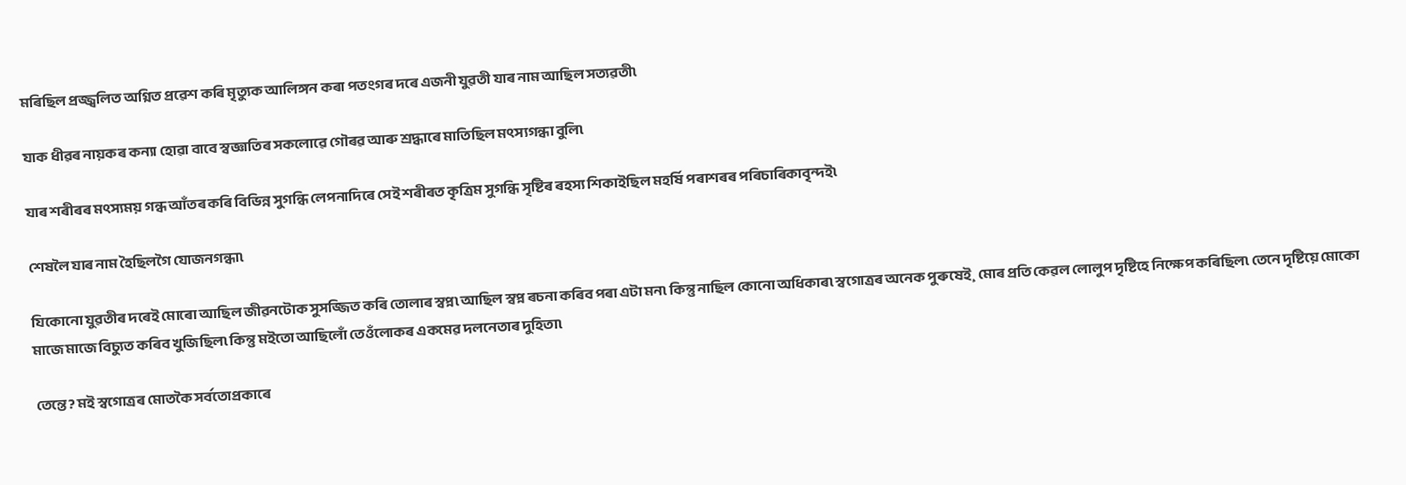মৰিছিল প্ৰজ্জ্বলিত অগ্নিত প্ৰৱেশ কৰি মৃত্যুক আলিঙ্গন কৰা পতংগৰ দৰে এজনী যুৱতী যাৰ নাম আছিল সত্যৱতী৷

যাক ধীৱৰ নায়কৰ কন্যা হোৱা বাবে স্বজ্ঞাতিৰ সকলোৱে গৌৰৱ আৰু শ্ৰদ্ধাৰে মাতিছিল মৎস্যগন্ধা বুলি৷

যাৰ শৰীৰৰ মৎস্যময় গন্ধ আঁতৰ কৰি বিভিন্ন সুগন্ধি লেপনাদিৰে সেই শৰীৰত কৃত্ৰিম সুগন্ধি সৃষ্টিৰ ৰহস্য শিকাইছিল মহৰ্ষি পৰাশৰৰ পৰিচাৰিকাবৃন্দই৷

শেষলৈ যাৰ নাম হৈছিলগৈ যোজনগন্ধা৷

যিকোনো যুৱতীৰ দৰেই মোৰো আছিল জীৱনটোক সুসজ্জিত কৰি তোলাৰ স্বপ্ন৷ আছিল স্বপ্ন ৰচনা কৰিব পৰা এটা মন৷ কিন্তু নাছিল কোনো অধিকাৰ৷ স্বগোত্ৰৰ অনেক পুৰুষেই¸ মোৰ প্ৰতি কেৱল লোলুপ দৃষ্টিহে নিক্ষেপ কৰিছিল৷ তেনে দৃষ্টিয়ে মোকো মাজে মাজে বিচ্যুত কৰিব খুজিছিল৷ কিন্তু মইতো আছিলোঁ তেওঁলোকৰ একমেৱ দলনেতাৰ দুহিতা৷

তেন্তে? মই স্বগোত্ৰৰ মোতকৈ সৰ্বতোপ্ৰকাৰে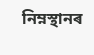নিম্নস্থানৰ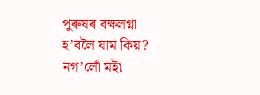পুৰুষৰ বক্ষলগ্না হ’বলৈ যাম কিয়? নগ’লোঁ মই৷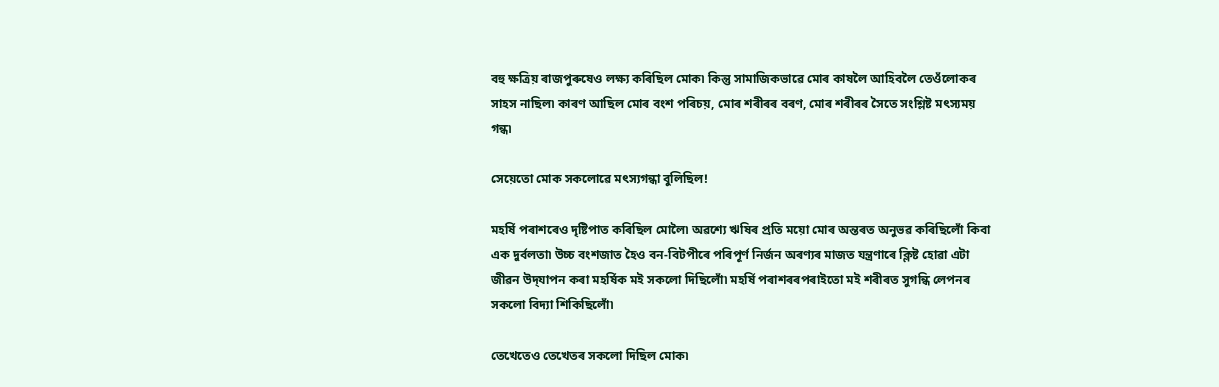বহু ক্ষত্ৰিয় ৰাজপুৰুষেও লক্ষ্য কৰিছিল মোক৷ কিন্তু সামাজিকভাৱে মোৰ কাষলৈ আহিবলৈ তেওঁলোকৰ সাহস নাছিল৷ কাৰণ আছিল মোৰ বংশ পৰিচয়, মোৰ শৰীৰৰ বৰণ, মোৰ শৰীৰৰ সৈতে সংশ্লিষ্ট মৎস্যময় গন্ধ৷

সেয়েতো মোক সকলোৱে মৎস্যগন্ধা বুলিছিল!

মহৰ্ষি পৰাশৰেও দৃষ্টিপাত কৰিছিল মোলৈ৷ অৱশ্যে ঋষিৰ প্ৰতি ময়ো মোৰ অন্তৰত অনুভৱ কৰিছিলোঁ কিবা এক দুৰ্বলতা৷ উচ্চ বংশজাত হৈও বন-বিটপীৰে পৰিপূৰ্ণ নিৰ্জন অৰণ্যৰ মাজত যন্ত্ৰণাৰে ক্লিষ্ট হোৱা এটা জীৱন উদ্‌যাপন কৰা মহৰ্ষিক মই সকলো দিছিলোঁ৷ মহৰ্ষি পৰাশৰৰপৰাইতো মই শৰীৰত সুগন্ধি লেপনৰ সকলো বিদ্যা শিকিছিলোঁ৷

তেখেতেও তেখেতৰ সকলো দিছিল মোক৷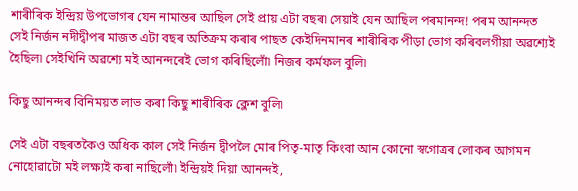শাৰীৰিক ইন্দ্ৰিয় উপভোগৰ যেন নামান্তৰ আছিল সেই প্ৰায় এটা বছৰ৷ সেয়াই যেন আছিল পৰমানন্দ! পৰম আনন্দত সেই নিৰ্জন নদীদ্বীপৰ মাজত এটা বছৰ অতিক্ৰম কৰাৰ পাছত কেইদিনমানৰ শাৰীৰিক পীড়া ভোগ কৰিবলগীয়া অৱশ্যেই হৈছিল৷ সেইখিনি অৱশ্যে মই আনন্দৰেই ভোগ কৰিছিলোঁ৷ নিজৰ কৰ্মফল বুলি৷

কিছু আনন্দৰ বিনিময়ত লাভ কৰা কিছু শাৰীৰিক ক্লেশ বুলি৷

সেই এটা বছৰতকৈও অধিক কাল সেই নিৰ্জন দ্বীপলৈ মোৰ পিতৃ-মাতৃ কিংবা আন কোনো স্বগোত্ৰৰ লোকৰ আগমন নোহোৱাটো মই লক্ষ্যই কৰা নাছিলোঁ৷ ইন্দ্ৰিয়ই দিয়া আনন্দই,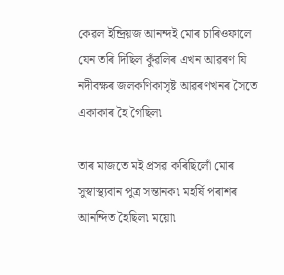কেৱল ইন্দ্ৰিয়জ আনন্দই মোৰ চাৰিওফালে যেন তৰি দিছিল কুঁৱলিৰ এখন আৱৰণ যি নদীবক্ষৰ জলকণিকাসৃষ্ট আৱৰণখনৰ সৈতে একাকাৰ হৈ গৈছিল৷

তাৰ মাজতে মই প্ৰসৱ কৰিছিলোঁ মোৰ সুস্বাস্থ্যবান পুত্ৰ সন্তানক৷ মহৰ্ষি পৰাশৰ আনন্দিত হৈছিল৷ ময়ো৷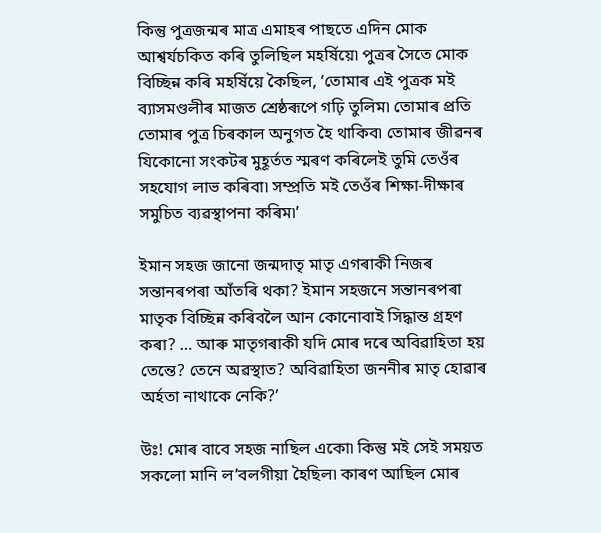কিন্তু পুত্ৰজন্মৰ মাত্ৰ এমাহৰ পাছতে এদিন মোক আশ্বৰ্যচকিত কৰি তুলিছিল মহৰ্ষিয়ে৷ পুত্ৰৰ সৈতে মোক বিচ্ছিন্ন কৰি মহৰ্ষিয়ে কৈছিল, ‘তোমাৰ এই পুত্ৰক মই ব্যাসমণ্ডলীৰ মাজত শ্ৰেষ্ঠৰূপে গঢ়ি তুলিম৷ তোমাৰ প্ৰতি তোমাৰ পুত্ৰ চিৰকাল অনুগত হৈ থাকিব৷ তোমাৰ জীৱনৰ যিকোনো সংকটৰ মুহূৰ্তত স্মৰণ কৰিলেই তুমি তেওঁৰ সহযোগ লাভ কৰিবা৷ সম্প্ৰতি মই তেওঁৰ শিক্ষা-দীক্ষাৰ সমুচিত ব্যৱস্থাপনা কৰিম৷’

ইমান সহজ জানো জন্মদাতৃ মাতৃ এগৰাকী নিজৰ সন্তানৰপৰা আঁতৰি থকা? ইমান সহজনে সন্তানৰপৰা মাতৃক বিচ্ছিন্ন কৰিবলৈ আন কোনোবাই সিদ্ধান্ত গ্ৰহণ কৰা? … আৰু মাতৃগৰাকী যদি মোৰ দৰে অবিৱাহিতা হয় তেন্তে? তেনে অৱস্থাত? অবিৱাহিতা জননীৰ মাতৃ হোৱাৰ অৰ্হতা নাথাকে নেকি?’

উঃ! মোৰ বাবে সহজ নাছিল একো৷ কিন্তু মই সেই সময়ত সকলো মানি ল’বলগীয়া হৈছিল৷ কাৰণ আছিল মোৰ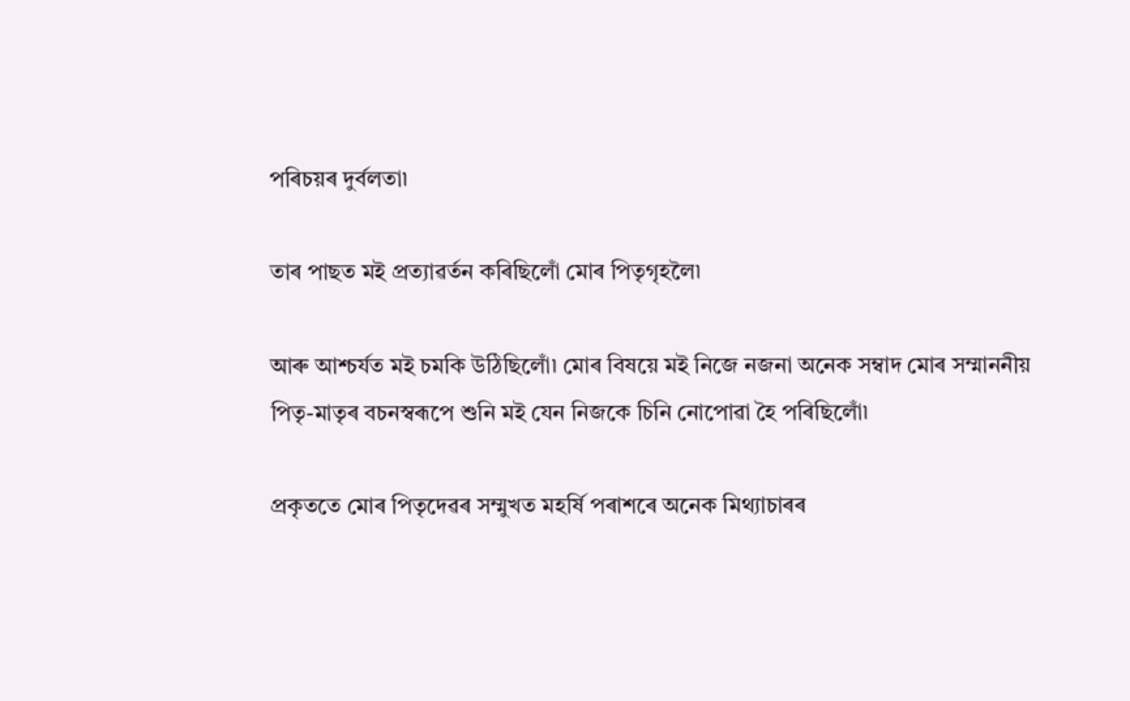পৰিচয়ৰ দুৰ্বলতা৷

তাৰ পাছত মই প্ৰত্যাৱৰ্তন কৰিছিলোঁ মোৰ পিতৃগৃহলৈ৷

আৰু আশ্চৰ্যত মই চমকি উঠিছিলোঁ৷ মোৰ বিষয়ে মই নিজে নজনা অনেক সম্বাদ মোৰ সম্মাননীয় পিতৃ-মাতৃৰ বচনস্বৰূপে শুনি মই যেন নিজকে চিনি নোপোৱা হৈ পৰিছিলোঁ৷

প্ৰকৃততে মোৰ পিতৃদেৱৰ সম্মুখত মহৰ্ষি পৰাশৰে অনেক মিথ্যাচাৰৰ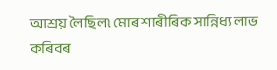আশ্ৰয় লৈছিল৷ মোৰ শাৰীৰিক সান্নিধ্য লাভ কৰিবৰ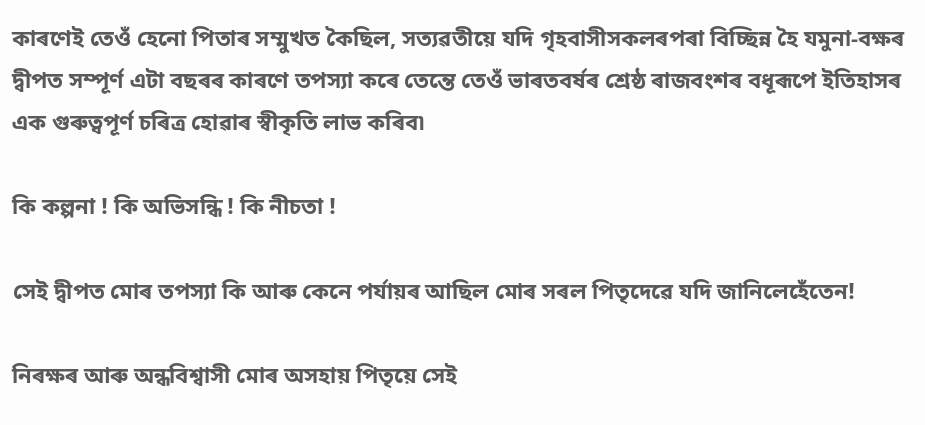কাৰণেই তেওঁ হেনো পিতাৰ সম্মুখত কৈছিল, সত্যৱতীয়ে যদি গৃহবাসীসকলৰপৰা বিচ্ছিন্ন হৈ যমুনা-বক্ষৰ দ্বীপত সম্পূৰ্ণ এটা বছৰৰ কাৰণে তপস্যা কৰে তেন্তে তেওঁ ভাৰতবৰ্ষৰ শ্ৰেষ্ঠ ৰাজবংশৰ বধূৰূপে ইতিহাসৰ এক গুৰুত্বপূৰ্ণ চৰিত্ৰ হোৱাৰ স্বীকৃতি লাভ কৰিব৷

কি কল্পনা ! কি অভিসন্ধি ! কি নীচতা !

সেই দ্বীপত মোৰ তপস্যা কি আৰু কেনে পৰ্যায়ৰ আছিল মোৰ সৰল পিতৃদেৱে যদি জানিলেহেঁতেন!

নিৰক্ষৰ আৰু অন্ধবিশ্বাসী মোৰ অসহায় পিতৃয়ে সেই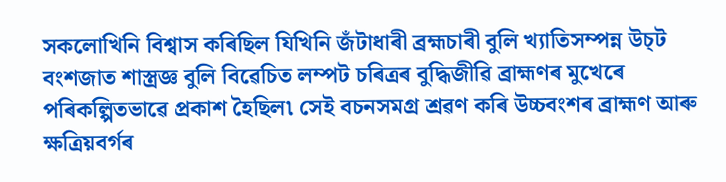সকলোখিনি বিশ্বাস কৰিছিল যিখিনি জঁটাধাৰী ব্ৰহ্মচাৰী বুলি খ্যাতিসম্পন্ন উচ্ট বংশজাত শাস্ত্ৰজ্ঞ বুলি বিৱেচিত লম্পট চৰিত্ৰৰ বুদ্ধিজীৱি ব্ৰাহ্মণৰ মুখেৰে পৰিকল্পিতভাৱে প্ৰকাশ হৈছিল৷ সেই বচনসমগ্ৰ শ্ৰৱণ কৰি উচ্চবংশৰ ব্ৰাহ্মণ আৰু ক্ষত্ৰিয়বৰ্গৰ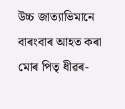উচ্চ জাত্যাভিমানে বাৰংবাৰ আহত কৰা মোৰ পিতৃ ধীৱৰ-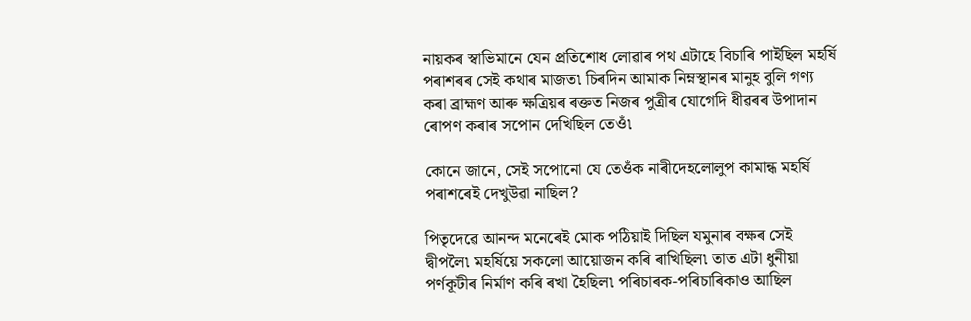নায়কৰ স্বাভিমানে যেন প্ৰতিশোধ লোৱাৰ পথ এটাহে বিচাৰি পাইছিল মহৰ্ষি পৰাশৰৰ সেই কথাৰ মাজত৷ চিৰদিন আমাক নিম্নস্থানৰ মানুহ বুলি গণ্য কৰা ব্ৰাহ্মণ আৰু ক্ষত্ৰিয়ৰ ৰক্তত নিজৰ পুত্ৰীৰ যোগেদি ধীৱৰৰ উপাদান ৰোপণ কৰাৰ সপোন দেখিছিল তেওঁ৷

কোনে জানে, সেই সপোনো যে তেওঁক নাৰীদেহলোলুপ কামান্ধ মহৰ্ষি পৰাশৰেই দেখুউৱা নাছিল?

পিতৃদেৱে আনন্দ মনেৰেই মোক পঠিয়াই দিছিল যমুনাৰ বক্ষৰ সেই দ্বীপলৈ৷ মহৰ্ষিয়ে সকলো আয়োজন কৰি ৰাখিছিল৷ তাত এটা ধুনীয়া পৰ্ণকূটীৰ নিৰ্মাণ কৰি ৰখা হৈছিল৷ পৰিচাৰক-পৰিচাৰিকাও আছিল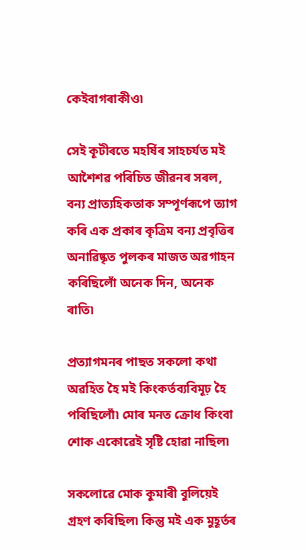কেইবাগৰাকীও৷

সেই কূটীৰতে মহৰ্ষিৰ সাহচৰ্যত মই আশৈশৱ পৰিচিত জীৱনৰ সৰল, বন্য প্ৰাত্যহিকতাক সম্পূৰ্ণৰূপে ত্যাগ কৰি এক প্ৰকাৰ কৃত্ৰিম বন্য প্ৰবৃত্তিৰ অনাৱিষ্কৃত পুলকৰ মাজত অৱগাহন কৰিছিলোঁ অনেক দিন, অনেক ৰাতি৷

প্ৰত্যাগমনৰ পাছত সকলো কথা অৱহিত হৈ মই কিংকৰ্তব্যবিমূঢ় হৈ পৰিছিলোঁ৷ মোৰ মনত ক্ৰোধ কিংবা শোক একোৱেই সৃষ্টি হোৱা নাছিল৷

সকলোৱে মোক কুমাৰী বুলিয়েই গ্ৰহণ কৰিছিল৷ কিন্তু মই এক মুহূৰ্তৰ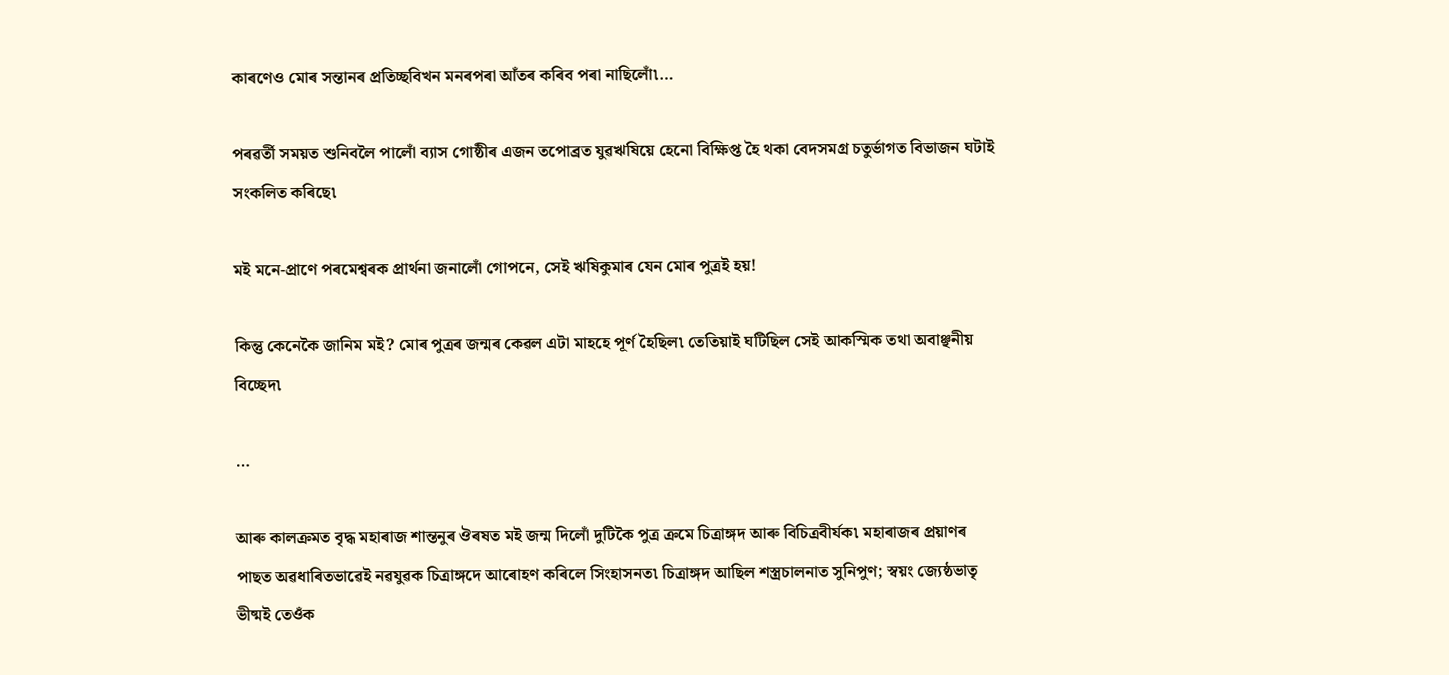কাৰণেও মোৰ সন্তানৰ প্ৰতিচ্ছবিখন মনৰপৰা আঁতৰ কৰিব পৰা নাছিলোঁ৷…

পৰৱৰ্তী সময়ত শুনিবলৈ পালোঁ ব্যাস গোষ্ঠীৰ এজন তপোব্ৰত যুৱঋষিয়ে হেনো বিক্ষিপ্ত হৈ থকা বেদসমগ্ৰ চতুৰ্ভাগত বিভাজন ঘটাই সংকলিত কৰিছে৷

মই মনে-প্ৰাণে পৰমেশ্বৰক প্ৰাৰ্থনা জনালোঁ গোপনে, সেই ঋষিকুমাৰ যেন মোৰ পুত্ৰই হয়!

কিন্তু কেনেকৈ জানিম মই? মোৰ পুত্ৰৰ জন্মৰ কেৱল এটা মাহহে পূৰ্ণ হৈছিল৷ তেতিয়াই ঘটিছিল সেই আকস্মিক তথা অবাঞ্ছনীয় বিচ্ছেদ৷

…

আৰু কালক্ৰমত বৃদ্ধ মহাৰাজ শান্তনুৰ ঔৰষত মই জন্ম দিলোঁ দুটিকৈ পুত্ৰ ক্ৰমে চিত্ৰাঙ্গদ আৰু বিচিত্ৰবীৰ্যক৷ মহাৰাজৰ প্ৰয়াণৰ পাছত অৱধাৰিতভাৱেই নৱযুৱক চিত্ৰাঙ্গদে আৰোহণ কৰিলে সিংহাসনত৷ চিত্ৰাঙ্গদ আছিল শস্ত্ৰচালনাত সুনিপুণ; স্বয়ং জ্যেষ্ঠভাতৃ ভীষ্মই তেওঁক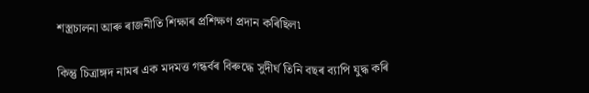শস্ত্ৰচালনা আৰু ৰাজনীতি শিক্ষাৰ প্ৰশিক্ষণ প্ৰদান কৰিছিল৷

কিন্তু চিত্ৰাঙ্গদ নামৰ এক মদমত্ত গন্ধৰ্বৰ বিৰুদ্ধে সুদীৰ্ঘ তিনি বছৰ ব্যাপি যুদ্ধ কৰি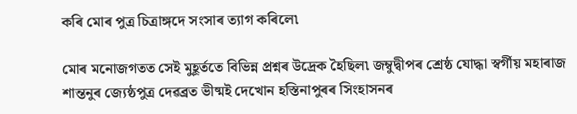কৰি মোৰ পুত্ৰ চিত্ৰাঙ্গদে সংসাৰ ত্যাগ কৰিলে৷

মোৰ মনোজগতত সেই মুহূৰ্ততে বিভিন্ন প্ৰশ্নৰ উদ্ৰেক হৈছিল৷ জম্বুদ্বীপৰ শ্ৰেষ্ঠ যোদ্ধা স্বৰ্গীয় মহাৰাজ শান্তনুৰ জ্যেষ্ঠপুত্ৰ দেৱব্ৰত ভীষ্মই দেখোন হস্তিনাপুৰৰ সিংহাসনৰ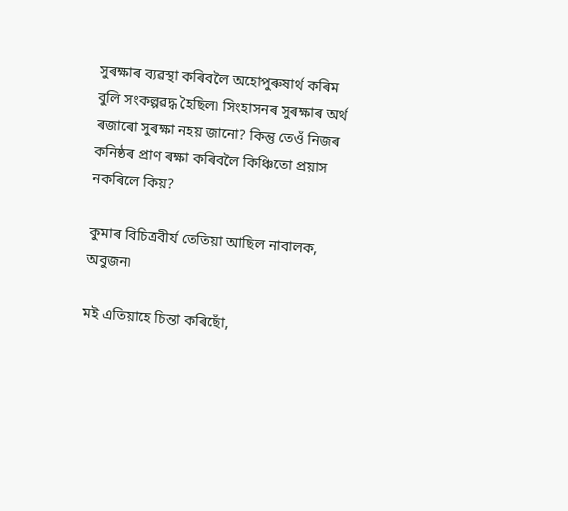সুৰক্ষাৰ ব্যৱস্থা কৰিবলৈ অহোপুৰুষাৰ্থ কৰিম বুলি সংকল্পৱদ্ধ হৈছিল৷ সিংহাসনৰ সুৰক্ষাৰ অৰ্থ ৰজাৰো সুৰক্ষা নহয় জানো? কিন্তু তেওঁ নিজৰ কনিষ্ঠৰ প্ৰাণ ৰক্ষা কৰিবলৈ কিঞ্চিতো প্ৰয়াস নকৰিলে কিয়?

কুমাৰ বিচিত্ৰবীৰ্য তেতিয়া আছিল নাবালক, অবুজন৷

মই এতিয়াহে চিন্তা কৰিছোঁ,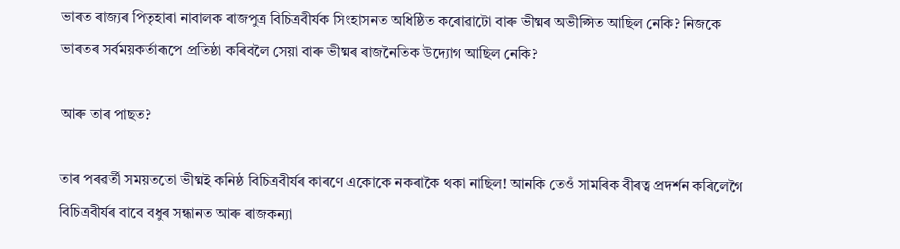ভাৰত ৰাজ্যৰ পিতৃহাৰা নাবালক ৰাজপুত্ৰ বিচিত্ৰবীৰ্যক সিংহাসনত অধিষ্ঠিত কৰোৱাটো বাৰু ভীষ্মৰ অভীপ্সিত আছিল নেকি? নিজকে ভাৰতৰ সৰ্বময়কৰ্তাৰূপে প্ৰতিষ্ঠা কৰিবলৈ সেয়া বাৰু ভীষ্মৰ ৰাজনৈতিক উদ্যোগ আছিল নেকি?

আৰু তাৰ পাছত?

তাৰ পৰৱৰ্তী সময়ততো ভীষ্মই কনিষ্ঠ বিচিত্ৰবীৰ্যৰ কাৰণে একোকে নকৰাকৈ থকা নাছিল! আনকি তেওঁ সামৰিক বীৰত্ব প্ৰদৰ্শন কৰিলেগৈ বিচিত্ৰবীৰ্যৰ বাবে বধুৰ সন্ধানত আৰু ৰাজকন্যা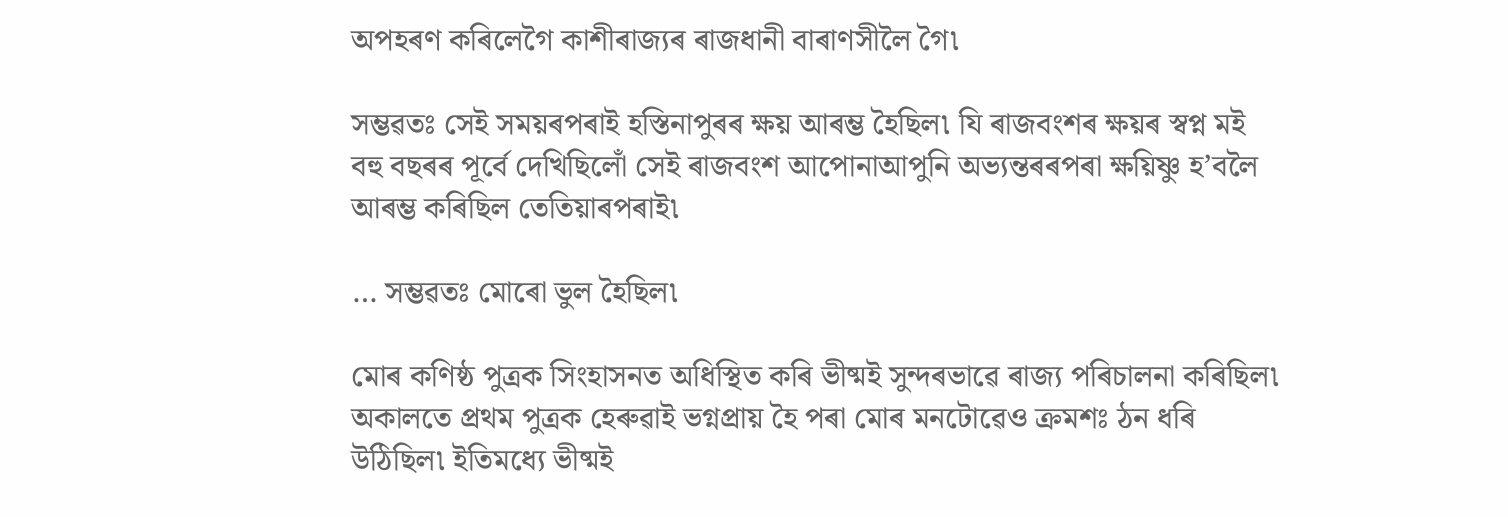অপহৰণ কৰিলেগৈ কাশীৰাজ্যৰ ৰাজধানী বাৰাণসীলৈ গৈ৷

সম্ভৱতঃ সেই সময়ৰপৰাই হস্তিনাপুৰৰ ক্ষয় আৰম্ভ হৈছিল৷ যি ৰাজবংশৰ ক্ষয়ৰ স্বপ্ন মই বহু বছৰৰ পূৰ্বে দেখিছিলোঁ সেই ৰাজবংশ আপোনাআপুনি অভ্যন্তৰৰপৰা ক্ষয়িষ্ণু হ’বলৈ আৰম্ভ কৰিছিল তেতিয়াৰপৰাই৷

… সম্ভৱতঃ মোৰো ভুল হৈছিল৷

মোৰ কণিষ্ঠ পুত্ৰক সিংহাসনত অধিস্থিত কৰি ভীষ্মই সুন্দৰভাৱে ৰাজ্য পৰিচালনা কৰিছিল৷ অকালতে প্ৰথম পুত্ৰক হেৰুৱাই ভগ্নপ্ৰায় হৈ পৰা মোৰ মনটোৱেও ক্ৰমশঃ ঠন ধৰি উঠিছিল৷ ইতিমধ্যে ভীষ্মই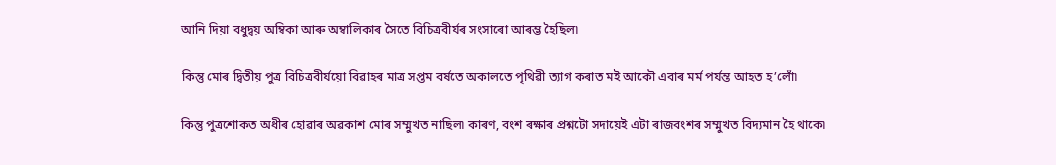আনি দিয়া বধুদ্বয় অম্বিকা আৰু অম্বালিকাৰ সৈতে বিচিত্ৰবীৰ্যৰ সংসাৰো আৰম্ভ হৈছিল৷

কিন্তু মোৰ দ্বিতীয় পুত্ৰ বিচিত্ৰবীৰ্যয়ো বিৱাহৰ মাত্ৰ সপ্তম বৰ্ষতে অকালতে পৃথিৱী ত্যাগ কৰাত মই আকৌ এবাৰ মৰ্ম পৰ্যন্ত আহত হ’লোঁ৷

কিন্তু পুত্ৰশোকত অধীৰ হোৱাৰ অৱকাশ মোৰ সম্মুখত নাছিল৷ কাৰণ, বংশ ৰক্ষাৰ প্ৰশ্নটো সদায়েই এটা ৰাজবংশৰ সম্মুখত বিদ্যমান হৈ থাকে৷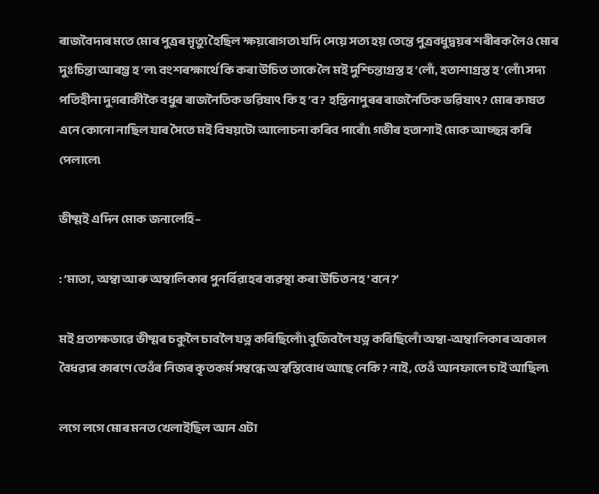ৰাজবৈদ্যৰ মতে মোৰ পুত্ৰৰ মৃত্যু হৈছিল ক্ষয়ৰোগত৷ যদি সেয়ে সত্য হয় তেন্তে পুত্ৰবধুদ্বয়ৰ শৰীৰক লৈও মোৰ দুঃচিন্তা আৰম্ভ হ’ল৷ বংশৰক্ষাৰ্থে কি কৰা উচিত তাকে লৈ মই দুশ্চিন্তাগ্ৰস্ত হ’লোঁ, হতাশাগ্ৰস্ত হ’লোঁ৷ সদ্য পতিহীনা দুগৰাকীকৈ বধুৰ ৰাজনৈতিক ভৱিষ্যৎ কি হ’ব? হস্তিনাপুৰৰ ৰাজনৈতিক ভৱিষ্যৎ? মোৰ কাষত এনে কোনো নাছিল যাৰ সৈতে মই বিষয়টো আলোচনা কৰিব পাৰোঁ৷ গভীৰ হতাশাই মোক আচ্ছন্ন কৰি পেলালে৷

ভীষ্মই এদিন মোক জনালেহি–

: ‘মাতা, অম্বা আৰু অম্বালিকাৰ পুনৰ্বিৱাহৰ ব্যৱস্থা কৰা উচিত নহ’বনে?’

মই প্ৰত্যক্ষভাৱে ভীষ্মৰ চকুলৈ চাবলৈ যত্ন কৰিছিলোঁ৷ বুজিবলৈ যত্ন কৰিছিলোঁ অম্বা-অম্বালিকাৰ অকাল বৈধৱ্যৰ কাৰণে তেওঁৰ নিজৰ কৃতকৰ্ম সম্বন্ধে অস্বস্তিবোধ আছে নেকি? নাই, তেওঁ আনফালে চাই আছিল৷

লগে লগে মোৰ মনত খেলাইছিল আন এটা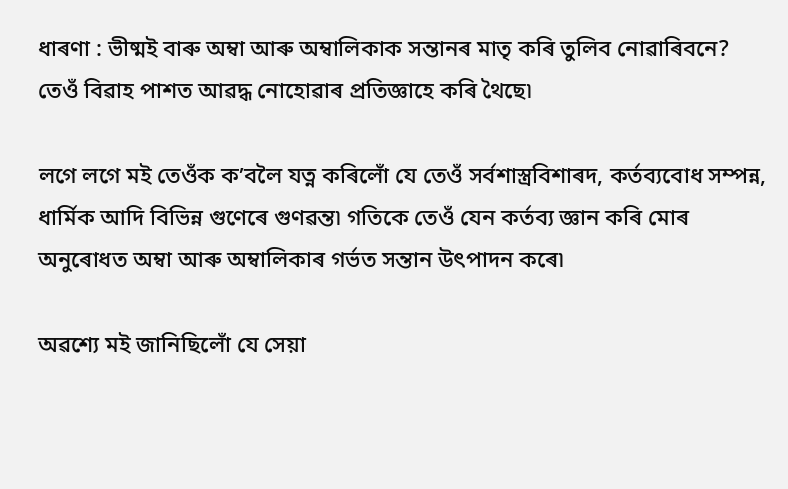ধাৰণা : ভীষ্মই বাৰু অম্বা আৰু অম্বালিকাক সন্তানৰ মাতৃ কৰি তুলিব নোৱাৰিবনে? তেওঁ বিৱাহ পাশত আৱদ্ধ নোহোৱাৰ প্ৰতিজ্ঞাহে কৰি থৈছে৷

লগে লগে মই তেওঁক ক’বলৈ যত্ন কৰিলোঁ যে তেওঁ সৰ্বশাস্ত্ৰবিশাৰদ, কৰ্তব্যবোধ সম্পন্ন, ধাৰ্মিক আদি বিভিন্ন গুণেৰে গুণৱন্ত৷ গতিকে তেওঁ যেন কৰ্তব্য জ্ঞান কৰি মোৰ অনুৰোধত অম্বা আৰু অম্বালিকাৰ গৰ্ভত সন্তান উৎপাদন কৰে৷

অৱশ্যে মই জানিছিলোঁ যে সেয়া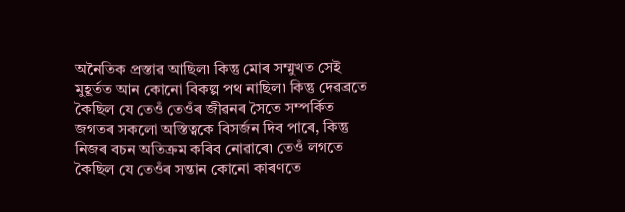অনৈতিক প্ৰস্তাৱ আছিল৷ কিন্তু মোৰ সম্মুখত সেই মুহূৰ্তত আন কোনো বিকল্প পথ নাছিল৷ কিন্তু দেৱব্ৰতে কৈছিল যে তেওঁ তেওঁৰ জীৱনৰ সৈতে সম্পৰ্কিত জগতৰ সকলো অস্তিত্বকে বিসৰ্জন দিব পাৰে, কিন্তু নিজৰ বচন অতিক্ৰম কৰিব নোৱাৰে৷ তেওঁ লগতে কৈছিল যে তেওঁৰ সন্তান কোনো কাৰণতে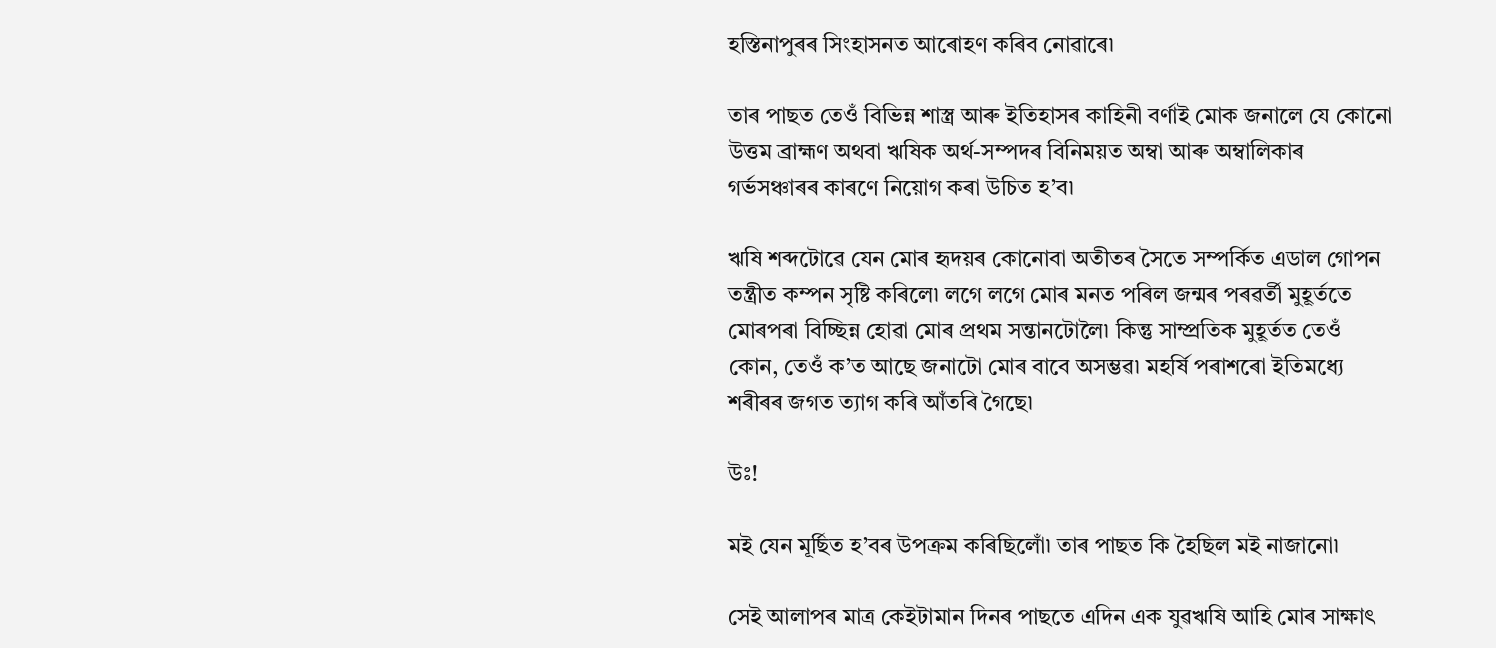হস্তিনাপুৰৰ সিংহাসনত আৰোহণ কৰিব নোৱাৰে৷

তাৰ পাছত তেওঁ বিভিন্ন শাস্ত্ৰ আৰু ইতিহাসৰ কাহিনী বৰ্ণাই মোক জনালে যে কোনো উত্তম ব্ৰাহ্মণ অথবা ঋষিক অৰ্থ-সম্পদৰ বিনিময়ত অম্বা আৰু অম্বালিকাৰ গৰ্ভসঞ্চাৰৰ কাৰণে নিয়োগ কৰা উচিত হ’ব৷

ঋষি শব্দটোৱে যেন মোৰ হৃদয়ৰ কোনোবা অতীতৰ সৈতে সম্পৰ্কিত এডাল গোপন তন্ত্ৰীত কম্পন সৃষ্টি কৰিলে৷ লগে লগে মোৰ মনত পৰিল জন্মৰ পৰৱৰ্তী মুহূৰ্ততে মোৰপৰা বিচ্ছিন্ন হোৱা মোৰ প্ৰথম সন্তানটোলৈ৷ কিন্তু সাম্প্ৰতিক মুহূৰ্তত তেওঁ কোন, তেওঁ ক’ত আছে জনাটো মোৰ বাবে অসম্ভৱ৷ মহৰ্ষি পৰাশৰো ইতিমধ্যে শৰীৰৰ জগত ত্যাগ কৰি আঁতৰি গৈছে৷

উঃ!

মই যেন মূৰ্ছিত হ’বৰ উপক্ৰম কৰিছিলোঁ৷ তাৰ পাছত কি হৈছিল মই নাজানো৷

সেই আলাপৰ মাত্ৰ কেইটামান দিনৰ পাছতে এদিন এক যুৱঋষি আহি মোৰ সাক্ষাৎ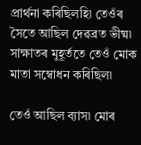প্ৰাৰ্থনা কৰিছিলহি৷ তেওঁৰ সৈতে আছিল দেৱব্ৰত ভীষ্ম৷ সাক্ষাতৰ মুহূৰ্ততে তেওঁ মোক মাতা সম্বোধন কৰিছিল৷

তেওঁ আছিল ব্যাস৷ মোৰ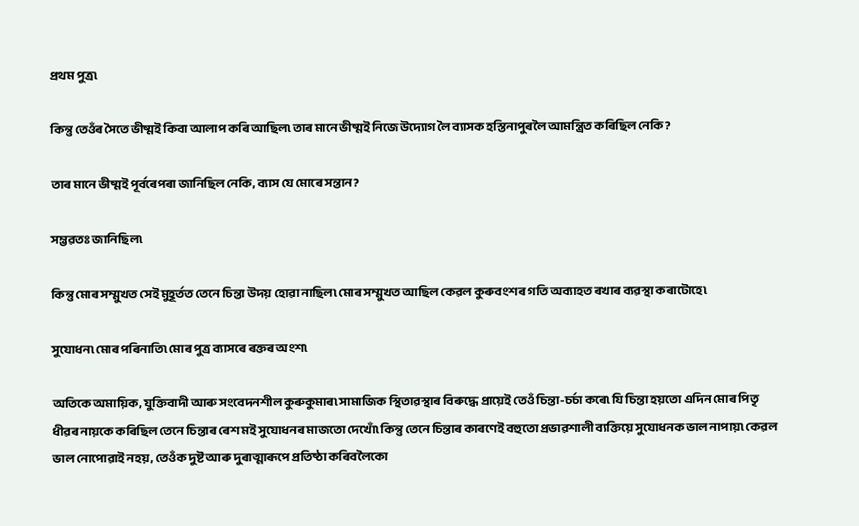প্ৰথম পুত্ৰ৷

কিন্তু তেওঁৰ সৈতে ভীষ্মই কিবা আলাপ কৰি আছিল৷ তাৰ মানে ভীষ্মই নিজে উদ্যোগ লৈ ব্যাসক হস্তিনাপুৰলৈ আমন্ত্ৰিত কৰিছিল নেকি?

তাৰ মানে ভীষ্মই পূৰ্বৰেপৰা জানিছিল নেকি, ব্যাস যে মোৰে সন্তান?

সম্ভৱতঃ জানিছিল৷

কিন্তু মোৰ সম্মুখত সেই মুহূৰ্তত তেনে চিন্তা উদয় হোৱা নাছিল৷ মোৰ সম্মুখত আছিল কেৱল কুৰুবংশৰ গতি অব্যাহত ৰখাৰ ব্যৱস্থা কৰাটোহে৷

সুযোধন৷ মোৰ পৰিনাতি৷ মোৰ পুত্ৰ ব্যাসৰে ৰক্তৰ অংশ৷

অতিকে অমায়িক, যুক্তিবাদী আৰু সংবেদনশীল কুৰুকুমাৰ৷ সামাজিক স্থিতাৱস্থাৰ বিৰুদ্ধে প্ৰায়েই তেওঁ চিন্তা-চৰ্চা কৰে৷ যি চিন্তা হয়তো এদিন মোৰ পিতৃ ধীৱৰ নায়কে কৰিছিল তেনে চিন্তাৰ ৰেশ মই সুযোধনৰ মাজতো দেখোঁ৷ কিন্তু তেনে চিন্তাৰ কাৰণেই বহুতো প্ৰভাৱশালী ব্যক্তিয়ে সুযোধনক ভাল নাপায়৷ কেৱল ভাল নোপোৱাই নহয়, তেওঁক দুষ্ট আৰু দুৰাত্মাৰূপে প্ৰতিষ্ঠা কৰিবলৈকো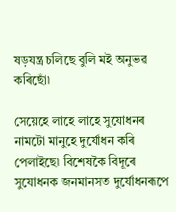ষড়যন্ত্ৰ চলিছে বুলি মই অনুভৱ কৰিছোঁ৷

সেয়েহে লাহে লাহে সুযোধনৰ নামটো মানুহে দুৰ্যোধন কৰি পেলাইছে৷ বিশেষকৈ বিদূৰে সুযোধনক জনমানসত দুৰ্যোধনৰূপে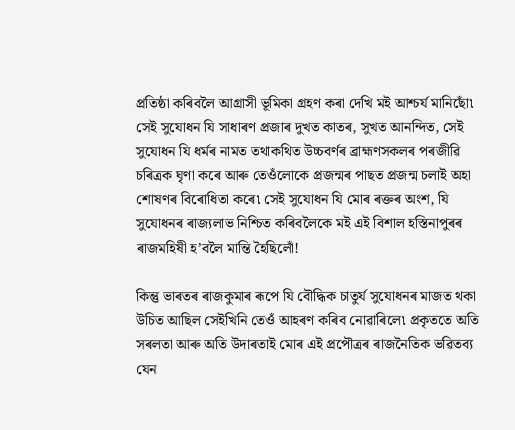প্ৰতিষ্ঠা কৰিবলৈ আগ্ৰাসী ভূমিকা গ্ৰহণ কৰা দেখি মই আশ্চৰ্য মানিছোঁ৷ সেই সুযোধন যি সাধাৰণ প্ৰজাৰ দুখত কাতৰ, সুখত আনন্দিত, সেই সুযোধন যি ধৰ্মৰ নামত তথাকথিত উচ্চবৰ্ণৰ ব্ৰাহ্মণসকলৰ পৰজীৱি চৰিত্ৰক ঘৃণা কৰে আৰু তেওঁলোকে প্ৰজন্মৰ পাছত প্ৰজন্ম চলাই অহা শোষণৰ বিৰোধিতা কৰে৷ সেই সুযোধন যি মোৰ ৰক্তৰ অংশ, যি সুযোধনৰ ৰাজ্যলাভ নিশ্চিত কৰিবলৈকে মই এই বিশাল হস্তিনাপুৰৰ ৰাজমহিষী হ’বলৈ মান্তি হৈছিলোঁ!

কিন্তু ভাৰতৰ ৰাজকুমাৰ ৰূপে যি বৌদ্ধিক চাতুৰ্য সুযোধনৰ মাজত থকা উচিত আছিল সেইখিনি তেওঁ আহৰণ কৰিব নোৱাৰিলে৷ প্ৰকৃততে অতি সৰলতা আৰু অতি উদাৰতাই মোৰ এই প্ৰপৌত্ৰৰ ৰাজনৈতিক ভৱিতব্য যেন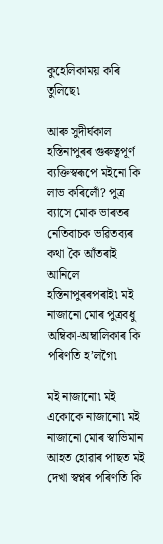কুহেলিকাময় কৰি তুলিছে৷

আৰু সুদীৰ্ঘকাল হস্তিনাপুৰৰ গুৰুত্বপূৰ্ণ ব্যক্তিস্বৰূপে মইনো কি লাভ কৰিলোঁ? পুত্ৰ ব্যাসে মোক ভাৰতৰ নেতিবাচক ভৱিতব্যৰ কথা কৈ আঁতৰাই আনিলে হস্তিনাপুৰৰপৰাই৷ মই নাজানো মোৰ পুত্ৰবধু অম্বিকা-অম্বালিকাৰ কি পৰিণতি হ’লগৈ৷

মই নাজানো৷ মই একোকে নাজানো৷ মই নাজানো মোৰ স্বাভিমান আহত হোৱাৰ পাছত মই দেখা স্বপ্নৰ পৰিণতি কি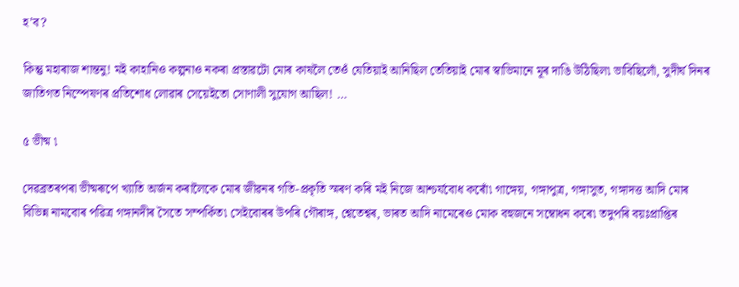হ’ব?

কিন্তু মহাৰাজ শান্তনু! মই কাহানিও কল্পনাও নকৰা প্ৰস্তাৱটো মোৰ কাষলৈ তেওঁ যেতিয়াই আনিছিল তেতিয়াই মোৰ স্বাভিমানে মূৰ দাঙি উঠিছিল৷ ভাবিছিলোঁ, সুদীৰ্ঘ দিনৰ জাতিগত নিস্পেষণৰ প্ৰতিশোধ লোৱাৰ সেয়েইতো সোণালী সুযোগ আছিল! …

৫ ভীষ্ম ৷

দেৱব্ৰতৰপৰা ভীষ্মৰূপে খ্যাতি অৰ্জন কৰালৈকে মোৰ জীৱনৰ গতি-প্ৰকৃতি স্মৰণ কৰি মই নিজে আশ্চৰ্যবোধ কৰোঁ৷ গাঙ্গেয়, গঙ্গাপুত্ৰ, গঙ্গাসুত, গঙ্গাদত্ত আদি মোৰ বিভিন্ন নামবোৰ পৱিত্ৰ গঙ্গানদীৰ সৈতে সম্পৰ্কিত৷ সেইবোৰৰ উপৰি গৌৰাঙ্গ, শ্বেতেশ্বৰ, ভাৰত আদি নামেৰেও মোক বহুজনে সম্বোধন কৰে৷ তদুপৰি বয়ঃপ্ৰাপ্তিৰ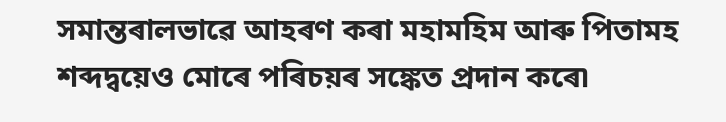সমান্তৰালভাৱে আহৰণ কৰা মহামহিম আৰু পিতামহ শব্দদ্বয়েও মোৰে পৰিচয়ৰ সঙ্কেত প্ৰদান কৰে৷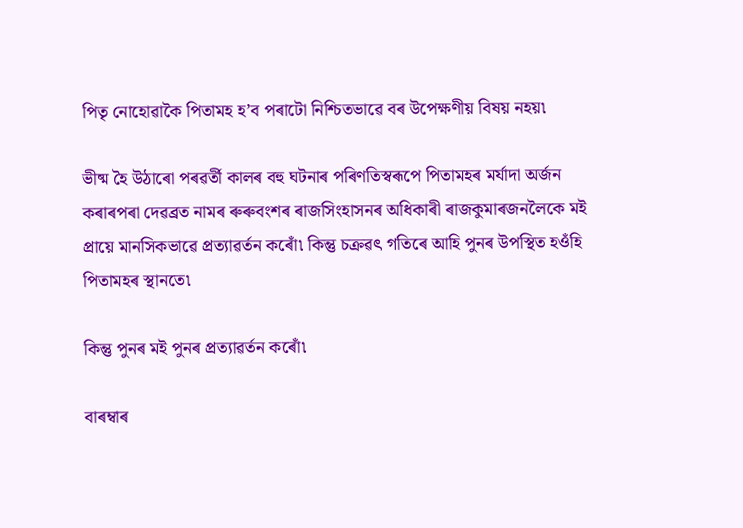পিতৃ নোহোৱাকৈ পিতামহ হ’ব পৰাটো নিশ্চিতভাৱে বৰ উপেক্ষণীয় বিষয় নহয়৷

ভীষ্ম হৈ উঠাৰো পৰৱৰ্তী কালৰ বহু ঘটনাৰ পৰিণতিস্বৰূপে পিতামহৰ মৰ্যাদা অৰ্জন কৰাৰপৰা দেৱব্ৰত নামৰ ৰুৰুবংশৰ ৰাজসিংহাসনৰ অধিকাৰী ৰাজকুমাৰজনলৈকে মই প্ৰায়ে মানসিকভাৱে প্ৰত্যাৱৰ্তন কৰোঁ৷ কিন্তু চক্ৰৱৎ গতিৰে আহি পুনৰ উপস্থিত হওঁহি পিতামহৰ স্থানতে৷

কিন্তু পুনৰ মই পুনৰ প্ৰত্যাৱৰ্তন কৰোঁ৷

বাৰম্বাৰ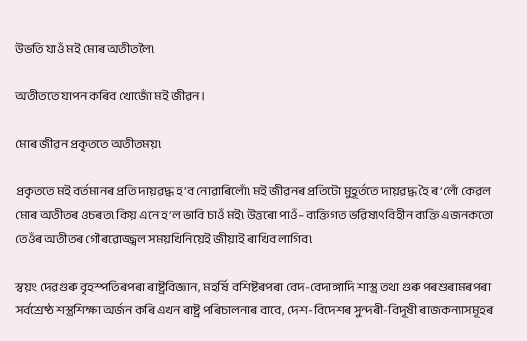উভতি যাওঁ মই মোৰ অতীতলৈ৷

অতীততে যাপন কৰিব খোজোঁ মই জীৱন।

মোৰ জীৱন প্ৰকৃততে অতীতময়৷

প্ৰকৃততে মই বৰ্তমানৰ প্ৰতি দায়ৱদ্ধ হ’ব নোৱাৰিলোঁ৷ মই জীৱনৰ প্ৰতিটো মুহূৰ্ততে দায়ৱদ্ধ হৈ ৰ’লোঁ কেৱল মোৰ অতীতৰ ওচৰত৷ কিয় এনে হ’ল ভাবি চাওঁ মই৷ উত্তৰো পাওঁ– ব্যক্তিগত ভৱিষ্যৎবিহীন ব্যক্তি এজনকতো তেওঁৰ অতীতৰ গৌৰৱোজ্জ্বল সময়খিনিয়েই জীয়াই ৰাখিব লাগিব৷

স্বয়ং দেৱগুৰু বৃহস্পতিৰপৰা ৰাষ্ট্ৰবিজ্ঞান, মহৰ্ষি বশিষ্টৰপৰা বেদ-বেদাঙ্গাদি শাস্ত্ৰ তথা গুৰু পৰশুৰামৰপৰা সৰ্বশ্ৰেষ্ঠ শস্ত্ৰশিক্ষা অৰ্জন কৰি এখন ৰাষ্ট্ৰ পৰিচালনাৰ বাবে, দেশ-বিদেশৰ সুন্দৰী-বিদূষী ৰাজকন্যাসমূহৰ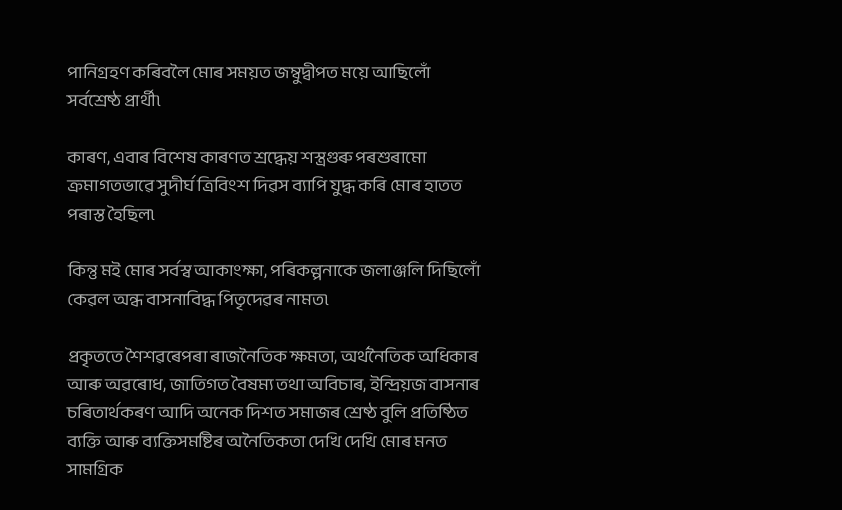পানিগ্ৰহণ কৰিবলৈ মোৰ সময়ত জম্বুদ্বীপত ময়ে আছিলোঁ সৰ্বশ্ৰেষ্ঠ প্ৰাৰ্থী৷

কাৰণ, এবাৰ বিশেষ কাৰণত শ্ৰদ্ধেয় শস্ত্ৰগুৰু পৰশুৰামো ক্ৰমাগতভাৱে সুদীৰ্ঘ ত্ৰিবিংশ দিৱস ব্যাপি যুদ্ধ কৰি মোৰ হাতত পৰাস্ত হৈছিল৷

কিন্তু মই মোৰ সৰ্বস্ব আকাংক্ষা, পৰিকল্পনাকে জলাঞ্জলি দিছিলোঁ কেৱল অন্ধ বাসনাবিদ্ধ পিতৃদেৱৰ নামত৷

প্ৰকৃততে শৈশৱৰেপৰা ৰাজনৈতিক ক্ষমতা, অৰ্থনৈতিক অধিকাৰ আৰু অৱৰোধ, জাতিগত বৈষম্য তথা অবিচাৰ, ইন্দ্ৰিয়জ বাসনাৰ চৰিতাৰ্থকৰণ আদি অনেক দিশত সমাজৰ শ্ৰেষ্ঠ বুলি প্ৰতিষ্ঠিত ব্যক্তি আৰু ব্যক্তিসমষ্টিৰ অনৈতিকতা দেখি দেখি মোৰ মনত সামগ্ৰিক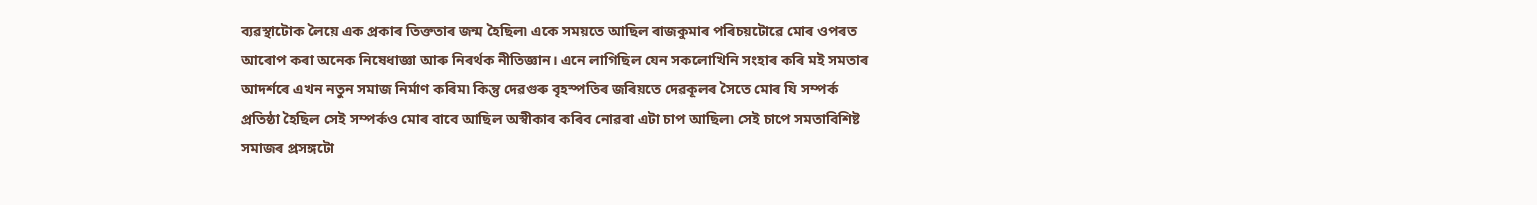ব্যৱস্থাটোক লৈয়ে এক প্ৰকাৰ তিক্ততাৰ জন্ম হৈছিল৷ একে সময়তে আছিল ৰাজকুমাৰ পৰিচয়টোৱে মোৰ ওপৰত আৰোপ কৰা অনেক নিষেধাজ্ঞা আৰু নিৰৰ্থক নীতিজ্ঞান। এনে লাগিছিল যেন সকলোখিনি সংহাৰ কৰি মই সমতাৰ আদৰ্শৰে এখন নতুন সমাজ নিৰ্মাণ কৰিম৷ কিন্তু দেৱগুৰু বৃহস্পতিৰ জৰিয়তে দেৱকূলৰ সৈতে মোৰ যি সম্পৰ্ক প্ৰতিষ্ঠা হৈছিল সেই সম্পৰ্কও মোৰ বাবে আছিল অস্বীকাৰ কৰিব নোৱৰা এটা চাপ আছিল৷ সেই চাপে সমতাবিশিষ্ট সমাজৰ প্ৰসঙ্গটো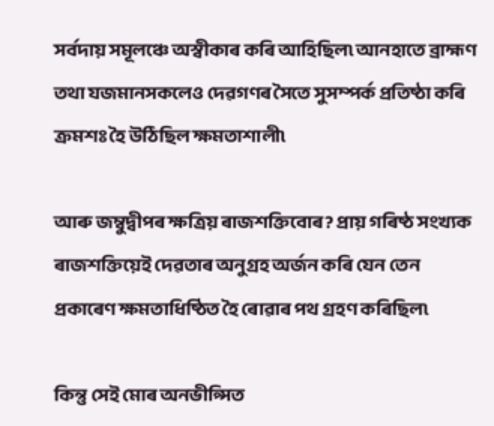সৰ্বদায় সমূলঞ্চে অস্বীকাৰ কৰি আহিছিল৷ আনহাতে ব্ৰাহ্মণ তথা যজমানসকলেও দেৱগণৰ সৈতে সুসম্পৰ্ক প্ৰতিষ্ঠা কৰি ক্ৰমশঃ হৈ উঠিছিল ক্ষমতাশালী৷

আৰু জম্বুদ্বীপৰ ক্ষত্ৰিয় ৰাজশক্তিবোৰ? প্ৰায় গৰিষ্ঠ সংখ্যক ৰাজশক্তিয়েই দেৱতাৰ অনুগ্ৰহ অৰ্জন কৰি যেন তেন প্ৰকাৰেণ ক্ষমতাধিষ্ঠিত হৈ ৰোৱাৰ পথ গ্ৰহণ কৰিছিল৷

কিন্তু সেই মোৰ অনভীপ্সিত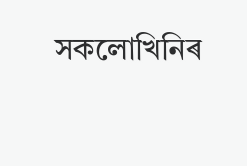সকলোখিনিৰ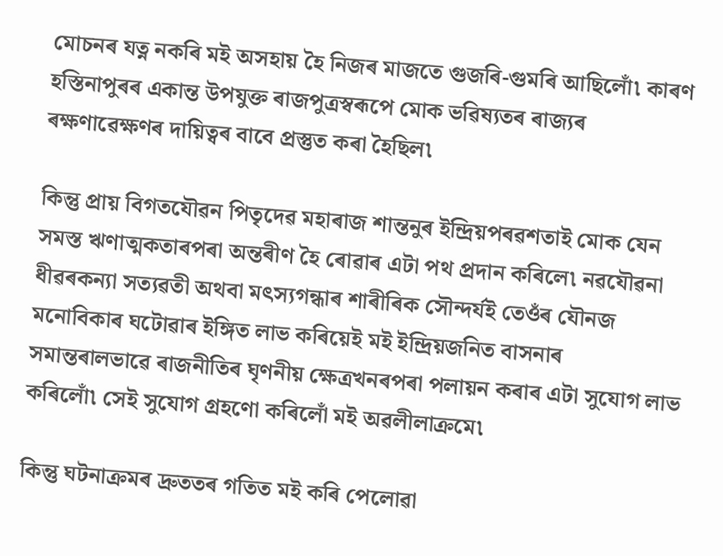মোচনৰ যত্ন নকৰি মই অসহায় হৈ নিজৰ মাজতে গুজৰি-গুমৰি আছিলোঁ৷ কাৰণ হস্তিনাপুৰৰ একান্ত উপযুক্ত ৰাজপুত্ৰস্বৰূপে মোক ভৱিষ্যতৰ ৰাজ্যৰ ৰক্ষণাৱেক্ষণৰ দায়িত্বৰ বাবে প্ৰস্তুত কৰা হৈছিল৷

কিন্তু প্ৰায় বিগতযৌৱন পিতৃদেৱ মহাৰাজ শান্তনুৰ ইন্দ্ৰিয়পৰৱশতাই মোক যেন সমস্ত ঋণাত্মকতাৰপৰা অন্তৰীণ হৈ ৰোৱাৰ এটা পথ প্ৰদান কৰিলে৷ নৱযৌৱনা ধীৱৰকন্যা সত্যৱতী অথবা মৎস্যগন্ধাৰ শাৰীৰিক সৌন্দৰ্যই তেওঁৰ যৌনজ মনোবিকাৰ ঘটোৱাৰ ইঙ্গিত লাভ কৰিয়েই মই ইন্দ্ৰিয়জনিত বাসনাৰ সমান্তৰালভাৱে ৰাজনীতিৰ ঘৃণনীয় ক্ষেত্ৰখনৰপৰা পলায়ন কৰাৰ এটা সুযোগ লাভ কৰিলোঁ৷ সেই সুযোগ গ্ৰহণো কৰিলোঁ মই অৱলীলাক্ৰমে৷

কিন্তু ঘটনাক্ৰমৰ দ্ৰুততৰ গতিত মই কৰি পেলোৱা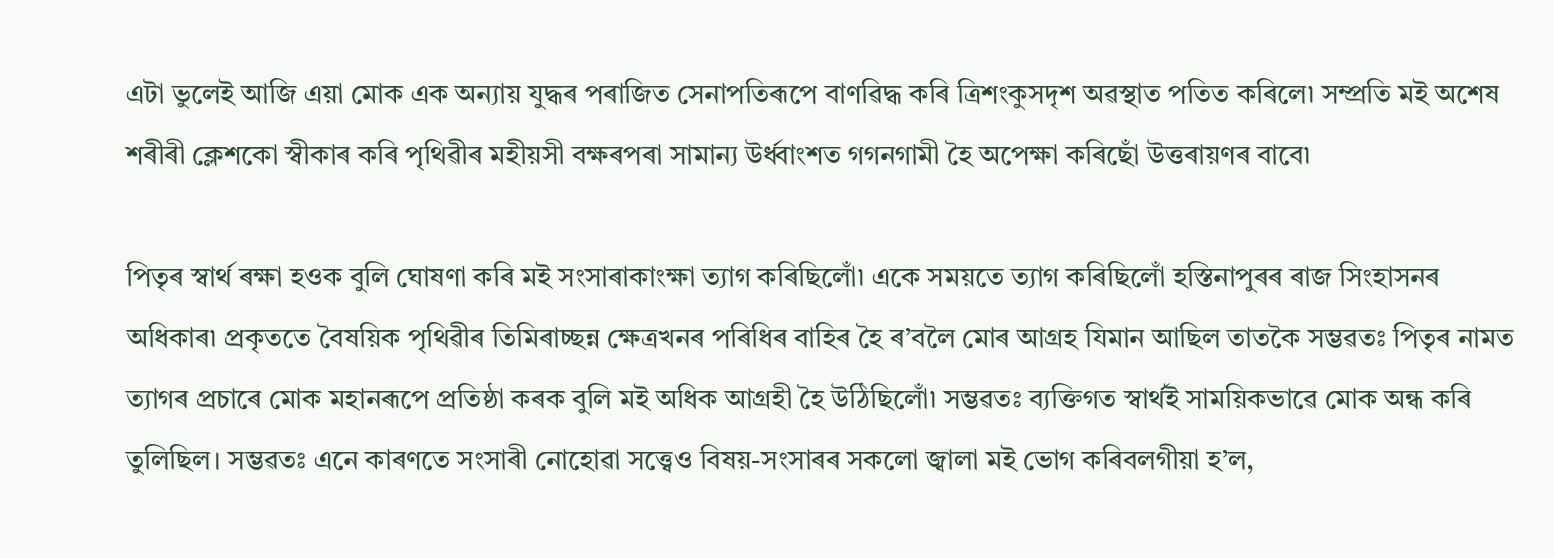এটা ভুলেই আজি এয়া মোক এক অন্যায় যুদ্ধৰ পৰাজিত সেনাপতিৰূপে বাণৱিদ্ধ কৰি ত্ৰিশংকুসদৃশ অৱস্থাত পতিত কৰিলে৷ সম্প্ৰতি মই অশেষ শৰীৰী ক্লেশকো স্বীকাৰ কৰি পৃথিৱীৰ মহীয়সী বক্ষৰপৰা সামান্য উৰ্ধ্বাংশত গগনগামী হৈ অপেক্ষা কৰিছোঁ উত্তৰায়ণৰ বাবে৷

পিতৃৰ স্বাৰ্থ ৰক্ষা হওক বুলি ঘোষণা কৰি মই সংসাৰাকাংক্ষা ত্যাগ কৰিছিলোঁ৷ একে সময়তে ত্যাগ কৰিছিলোঁ হস্তিনাপুৰৰ ৰাজ সিংহাসনৰ অধিকাৰ৷ প্ৰকৃততে বৈষয়িক পৃথিৱীৰ তিমিৰাচ্ছন্ন ক্ষেত্ৰখনৰ পৰিধিৰ বাহিৰ হৈ ৰ’বলৈ মোৰ আগ্ৰহ যিমান আছিল তাতকৈ সম্ভৱতঃ পিতৃৰ নামত ত্যাগৰ প্ৰচাৰে মোক মহানৰূপে প্ৰতিষ্ঠা কৰক বুলি মই অধিক আগ্ৰহী হৈ উঠিছিলোঁ৷ সম্ভৱতঃ ব্যক্তিগত স্বাৰ্থই সাময়িকভাৱে মোক অন্ধ কৰি তুলিছিল। সম্ভৱতঃ এনে কাৰণতে সংসাৰী নোহোৱা সত্ত্বেও বিষয়-সংসাৰৰ সকলো জ্বালা মই ভোগ কৰিবলগীয়া হ’ল,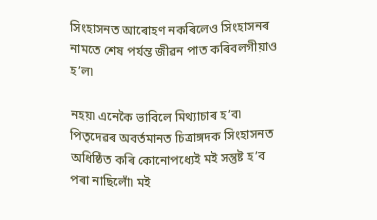সিংহাসনত আৰোহণ নকৰিলেও সিংহাসনৰ নামতে শেষ পৰ্যন্ত জীৱন পাত কৰিবলগীয়াও হ’ল৷

নহয়৷ এনেকৈ ভাবিলে মিথ্যাচাৰ হ’ব৷ পিতৃদেৱৰ অবৰ্তমানত চিত্ৰাঙ্গদক সিংহাসনত অধিষ্ঠিত কৰি কোনোপধ্যেই মই সন্তুষ্ট হ’ব পৰা নাছিলোঁ৷ মই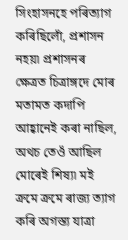সিংহাসনহে পৰিত্যাগ কৰিছিলোঁ, প্ৰশাসন নহয়৷ প্ৰশাসনৰ ক্ষেত্ৰত চিত্ৰাঙ্গদে মোৰ মতামত কদাপি আহ্বানেই কৰা নাছিল, অথচ তেওঁ আছিল মোৰেই শিষ্য৷ মই ক্ৰমে ক্ৰমে ৰাজ্য ত্যাগ কৰি অগস্ত্য যাত্ৰা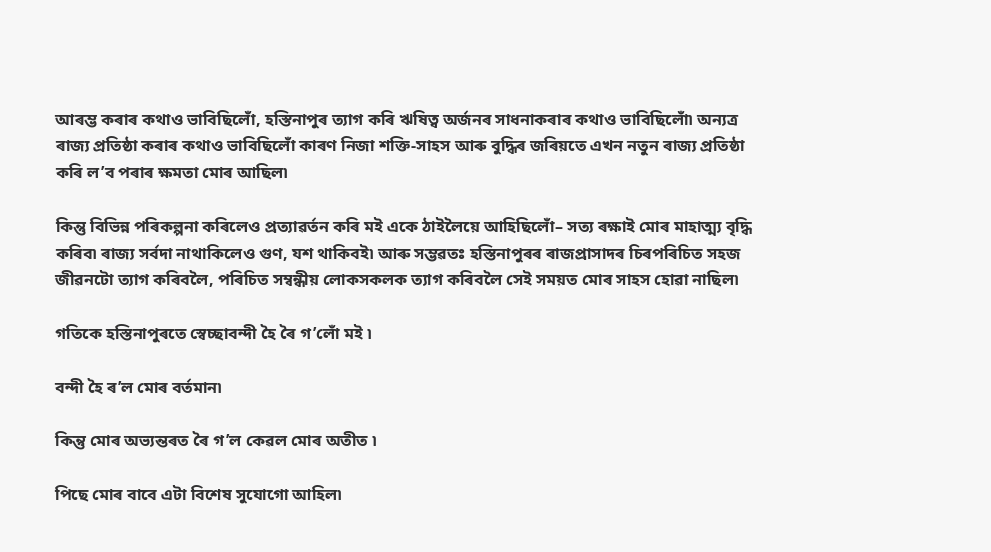আৰম্ভ কৰাৰ কথাও ভাবিছিলোঁ, হস্তিনাপুৰ ত্যাগ কৰি ঋষিত্ব অৰ্জনৰ সাধনাকৰাৰ কথাও ভাবিছিলোঁ৷ অন্যত্ৰ ৰাজ্য প্ৰতিষ্ঠা কৰাৰ কথাও ভাবিছিলোঁ কাৰণ নিজা শক্তি-সাহস আৰু বুদ্ধিৰ জৰিয়তে এখন নতুন ৰাজ্য প্ৰতিষ্ঠা কৰি ল’ব পৰাৰ ক্ষমতা মোৰ আছিল৷

কিন্তু বিভিন্ন পৰিকল্পনা কৰিলেও প্ৰত্যাৱৰ্তন কৰি মই একে ঠাইলৈয়ে আহিছিলোঁ– সত্য ৰক্ষাই মোৰ মাহাত্ম্য বৃদ্ধি কৰিব৷ ৰাজ্য সৰ্বদা নাথাকিলেও গুণ, যশ থাকিবই৷ আৰু সম্ভৱতঃ হস্তিনাপুৰৰ ৰাজপ্ৰাসাদৰ চিৰপৰিচিত সহজ জীৱনটো ত্যাগ কৰিবলৈ, পৰিচিত সম্বন্ধীয় লোকসকলক ত্যাগ কৰিবলৈ সেই সময়ত মোৰ সাহস হোৱা নাছিল৷

গতিকে হস্তিনাপুৰতে স্বেচ্ছাবন্দী হৈ ৰৈ গ’লোঁ মই ৷

বন্দী হৈ ৰ’ল মোৰ বৰ্তমান৷

কিন্তু মোৰ অভ্যন্তৰত ৰৈ গ’ল কেৱল মোৰ অতীত ৷

পিছে মোৰ বাবে এটা বিশেষ সুযোগো আহিল৷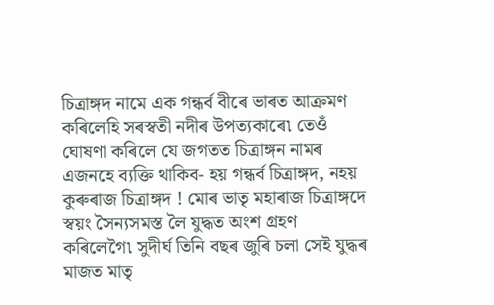চিত্ৰাঙ্গদ নামে এক গন্ধৰ্ব বীৰে ভাৰত আক্ৰমণ কৰিলেহি সৰস্বতী নদীৰ উপত্যকাৰে৷ তেওঁ ঘোষণা কৰিলে যে জগতত চিত্ৰাঙ্গন নামৰ এজনহে ব্যক্তি থাকিব- হয় গন্ধৰ্ব চিত্ৰাঙ্গদ, নহয় কুৰুৰাজ চিত্ৰাঙ্গদ ! মোৰ ভাতৃ মহাৰাজ চিত্ৰাঙ্গদে স্বয়ং সৈন্যসমস্ত লৈ যুদ্ধত অংশ গ্ৰহণ কৰিলেগৈ৷ সুদীৰ্ঘ তিনি বছৰ জুৰি চলা সেই যুদ্ধৰ মাজত মাতৃ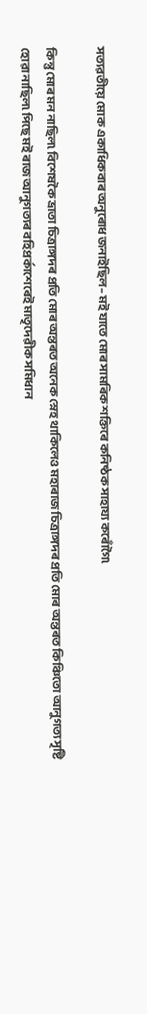সত্যৱতীয়ে মোক একাধিকবাৰ অনুৰোধ জনাইছিল– মই যাতে মোৰ সামৰিক শক্তিৰে কনিষ্ঠক সাহায্য কৰোঁগৈ৷

কিন্তু মোৰ মন নাছিল৷ বিশেষকৈ ভ্ৰাতা চিত্ৰাঙ্গদৰ প্ৰতি মোৰ অন্তৰত অনেক স্নেহ থাকিলেও মহাৰাজ চিত্ৰাঙ্গদৰ প্ৰতি মোৰ অন্তৰত কিঞ্চিতো আনুগত্য সৃষ্টি হোৱা নাছিল৷ পিছে মই ৰাজ আনুগত্যৰ বহিপ্ৰৰ্কাশেৰেই মাতৃদেৱীক সমিধান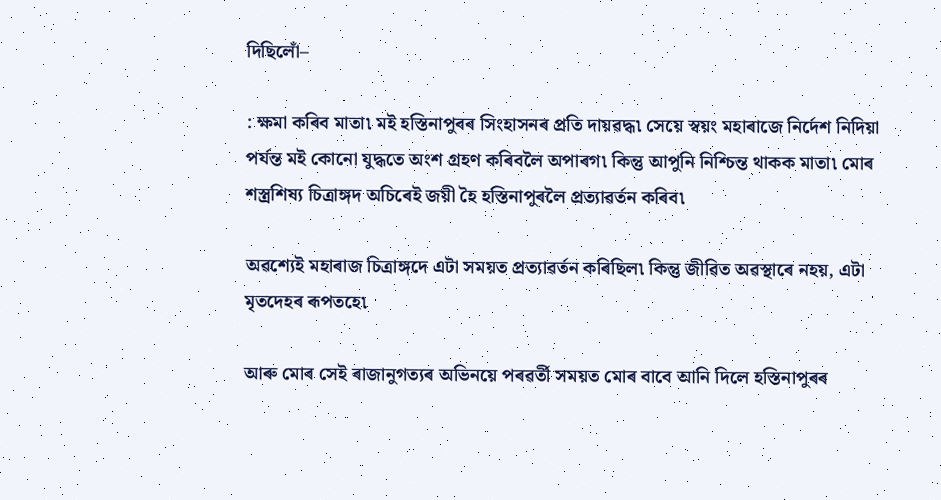দিছিলোঁ–

: ক্ষমা কৰিব মাতা৷ মই হস্তিনাপুৰৰ সিংহাসনৰ প্ৰতি দায়ৱদ্ধ৷ সেয়ে স্বয়ং মহাৰাজে নিৰ্দেশ নিদিয়া পৰ্যন্ত মই কোনো যুদ্ধতে অংশ গ্ৰহণ কৰিবলৈ অপাৰগ৷ কিন্তু আপুনি নিশ্চিন্ত থাকক মাতা৷ মোৰ শস্ত্ৰশিষ্য চিত্ৰাঙ্গদ অচিৰেই জয়ী হৈ হস্তিনাপুৰলৈ প্ৰত্যাৱৰ্তন কৰিব৷

অৱশ্যেই মহাৰাজ চিত্ৰাঙ্গদে এটা সময়ত প্ৰত্যাৱৰ্তন কৰিছিল৷ কিন্তু জীৱিত অৱস্থাৰে নহয়, এটা মৃতদেহৰ ৰূপতহে৷

আৰু মোৰ সেই ৰাজানুগত্যৰ অভিনয়ে পৰৱৰ্তী সময়ত মোৰ বাবে আনি দিলে হস্তিনাপুৰৰ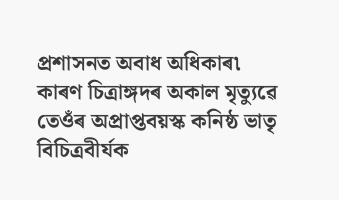প্ৰশাসনত অবাধ অধিকাৰ৷ কাৰণ চিত্ৰাঙ্গদৰ অকাল মৃত্যুৱে তেওঁৰ অপ্ৰাপ্তবয়স্ক কনিষ্ঠ ভাতৃ বিচিত্ৰবীৰ্যক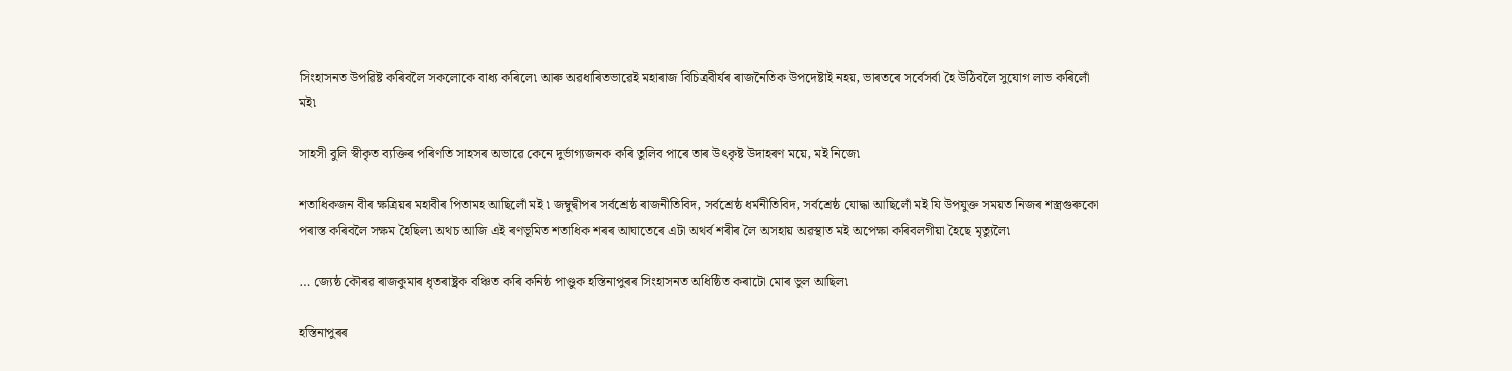সিংহাসনত উপৱিষ্ট কৰিবলৈ সকলোকে বাধ্য কৰিলে৷ আৰু অৱধাৰিতভাৱেই মহাৰাজ বিচিত্ৰবীৰ্যৰ ৰাজনৈতিক উপদেষ্টাই নহয়, ভাৰতৰে সৰ্বেসৰ্বা হৈ উঠিবলৈ সুযোগ লাভ কৰিলোঁ মই৷

সাহসী বুলি স্বীকৃত ব্যক্তিৰ পৰিণতি সাহসৰ অভাৱে কেনে দুৰ্ভাগ্যজনক কৰি তুলিব পাৰে তাৰ উৎকৃষ্ট উদাহৰণ ময়ে, মই নিজে৷

শতাধিকজন বীৰ ক্ষত্ৰিয়ৰ মহাবীৰ পিতামহ আছিলোঁ মই ৷ জম্বুদ্বীপৰ সৰ্বশ্ৰেষ্ঠ ৰাজনীতিবিদ, সৰ্বশ্ৰেষ্ঠ ধৰ্মনীতিবিদ, সৰ্বশ্ৰেষ্ঠ যোদ্ধা আছিলোঁ মই যি উপযুক্ত সময়ত নিজৰ শস্ত্ৰগুৰুকো পৰাস্ত কৰিবলৈ সক্ষম হৈছিল৷ অথচ আজি এই ৰণভূমিত শতাধিক শৰৰ আঘাতেৰে এটা অথৰ্ব শৰীৰ লৈ অসহায় অৱস্থাত মই অপেক্ষা কৰিবলগীয়া হৈছে মৃত্যুলৈ৷

… জ্যেষ্ঠ কৌৰৱ ৰাজকুমাৰ ধৃতৰাষ্ট্ৰক বঞ্চিত কৰি কনিষ্ঠ পাণ্ডুক হস্তিনাপুৰৰ সিংহাসনত অধিষ্ঠিত কৰাটো মোৰ ভুল আছিল৷

হস্তিনাপুৰৰ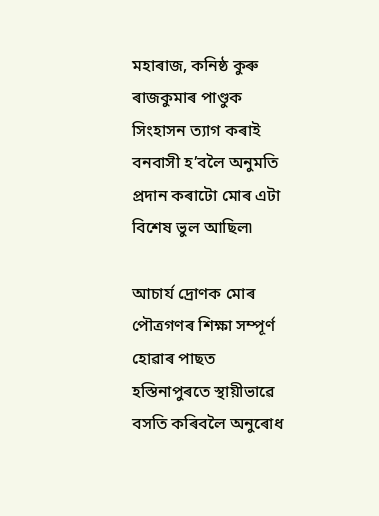মহাৰাজ, কনিষ্ঠ কুৰু ৰাজকুমাৰ পাণ্ডুক সিংহাসন ত্যাগ কৰাই বনবাসী হ’বলৈ অনুমতি প্ৰদান কৰাটো মোৰ এটা বিশেষ ভুল আছিল৷

আচাৰ্য দ্ৰোণক মোৰ পৌত্ৰগণৰ শিক্ষা সম্পূৰ্ণ হোৱাৰ পাছত হস্তিনাপুৰতে স্থায়ীভাৱে বসতি কৰিবলৈ অনুৰোধ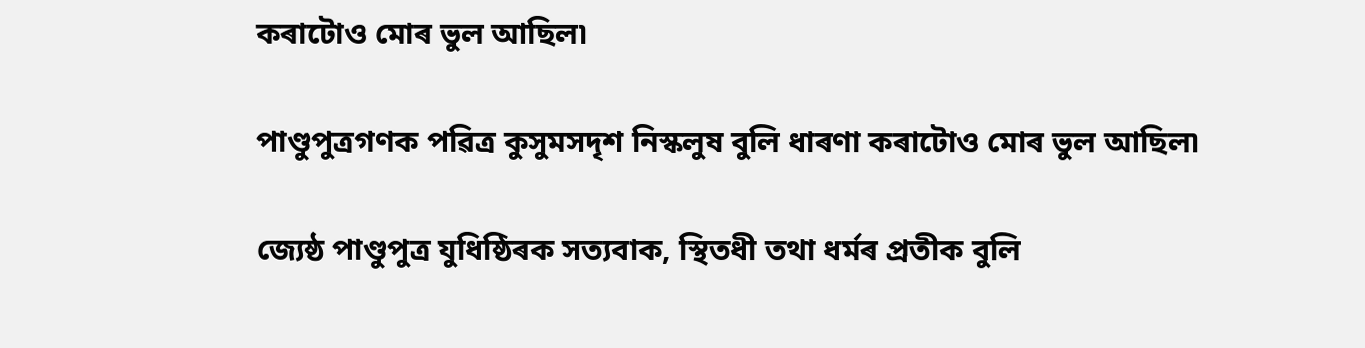কৰাটোও মোৰ ভুল আছিল৷

পাণ্ডুপুত্ৰগণক পৱিত্ৰ কুসুমসদৃশ নিস্কলুষ বুলি ধাৰণা কৰাটোও মোৰ ভুল আছিল৷

জ্যেষ্ঠ পাণ্ডুপুত্ৰ যুধিষ্ঠিৰক সত্যবাক, স্থিতধী তথা ধৰ্মৰ প্ৰতীক বুলি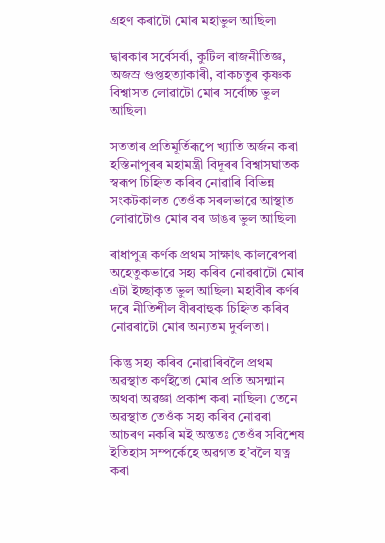গ্ৰহণ কৰাটো মোৰ মহাভুল আছিল৷

দ্বাৰকাৰ সৰ্বেসৰ্বা, কুটিল ৰাজনীতিজ্ঞ, অজস্ৰ গুপ্তহত্যাকাৰী, বাকচতুৰ কৃষ্ণক বিশ্বাসত লোৱাটো মোৰ সৰ্বোচ্চ ভুল আছিল৷

সততাৰ প্ৰতিমূৰ্তিৰূপে খ্যাতি অৰ্জন কৰা হস্তিনাপুৰৰ মহামন্ত্ৰী বিদূৰৰ বিশ্বাসঘাতক স্বৰূপ চিহ্নিত কৰিব নোৱাৰি বিভিন্ন সংকটকালত তেওঁক সৰলভাৱে আস্থাত লোৱাটোও মোৰ বৰ ডাঙৰ ভুল আছিল৷

ৰাধাপুত্ৰ কৰ্ণক প্ৰথম সাক্ষাৎ কালৰেপৰা অহেতুকভাৱে সহ্য কৰিব নোৱৰাটো মোৰ এটা ইচ্ছাকৃত ভুল আছিল৷ মহাবীৰ কৰ্ণৰ দৰে নীতিশীল বীৰবাহুক চিহ্নিত কৰিব নোৱৰাটো মোৰ অন্যতম দুৰ্বলতা।

কিন্তু সহ্য কৰিব নোৱাৰিবলৈ প্ৰথম অৱস্থাত কৰ্ণইতো মোৰ প্ৰতি অসন্মান অথবা অৱজ্ঞা প্ৰকাশ কৰা নাছিল৷ তেনে অৱস্থাত তেওঁক সহ্য কৰিব নোৱৰা আচৰণ নকৰি মই অন্ততঃ তেওঁৰ সবিশেষ ইতিহাস সম্পৰ্কেহে অৱগত হ’বলৈ যত্ন কৰা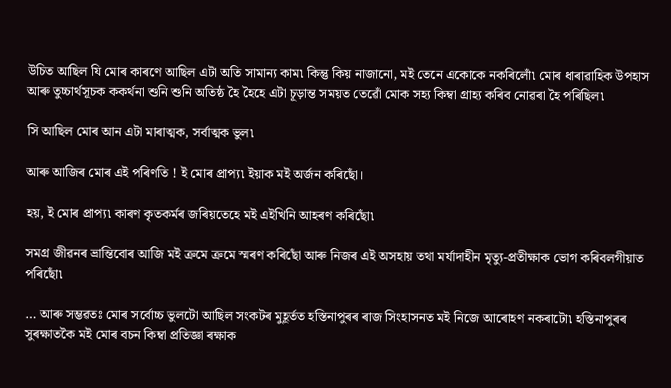উচিত আছিল যি মোৰ কাৰণে আছিল এটা অতি সামান্য কাম৷ কিন্তু কিয় নাজানো, মই তেনে একোকে নকৰিলোঁ৷ মোৰ ধাৰাৱাহিক উপহাস আৰু তুচ্চাৰ্থসূচক ককৰ্থনা শুনি শুনি অতিষ্ঠ হৈ হৈহে এটা চূড়ান্ত সময়ত তেৱোঁ মোক সহ্য কিম্বা গ্ৰাহ্য কৰিব নোৱৰা হৈ পৰিছিল৷

সি আছিল মোৰ আন এটা মাৰাত্মক, সৰ্বাত্মক ভুল৷

আৰু আজিৰ মোৰ এই পৰিণতি ! ই মোৰ প্ৰাপ্য৷ ইয়াক মই অৰ্জন কৰিছোঁ।

হয়, ই মোৰ প্ৰাপ্য৷ কাৰণ কৃতকৰ্মৰ জৰিয়তেহে মই এইখিনি আহৰণ কৰিছোঁ৷

সমগ্ৰ জীৱনৰ ভ্ৰান্তিবোৰ আজি মই ক্ৰমে ক্ৰমে স্মৰণ কৰিছোঁ আৰু নিজৰ এই অসহায় তথা মৰ্যাদাহীন মৃত্যু-প্ৰতীক্ষাক ভোগ কৰিবলগীয়াত পৰিছোঁ৷

… আৰু সম্ভৱতঃ মোৰ সৰ্বোচ্চ ভুলটো আছিল সংকটৰ মুহূৰ্তত হস্তিনাপুৰৰ ৰাজ সিংহাসনত মই নিজে আৰোহণ নকৰাটো৷ হস্তিনাপুৰৰ সুৰক্ষাতকৈ মই মোৰ বচন কিম্বা প্ৰতিজ্ঞা ৰক্ষাক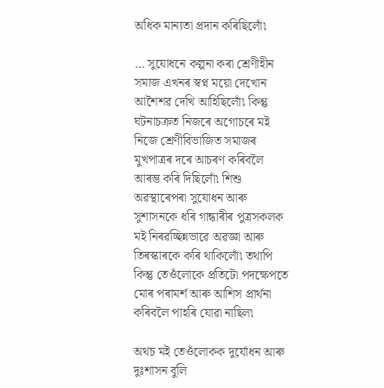অধিক মান্যতা প্ৰদান কৰিছিলোঁ৷

… সুযোধনে কল্পনা কৰা শ্ৰেণীহীন সমাজ এখনৰ স্বপ্ন ময়ো দেখোন আশৈশৱ দেখি আহিছিলোঁ৷ কিন্তু ঘটনাচক্ৰত নিজৰে অগোচৰে মই নিজে শ্ৰেণীবিভাজিত সমাজৰ মুখপাত্ৰৰ দৰে আচৰণ কৰিবলৈ আৰম্ভ কৰি দিছিলোঁ৷ শিশু অৱস্থাৰেপৰা সুযোধন আৰু সুশাসনকে ধৰি গান্ধাৰীৰ পুত্ৰসকলক মই নিৰৱচ্ছিন্নভাৱে অৱজ্ঞা আৰু তিৰস্কাৰকে কৰি থাকিলোঁ৷ তথাপি কিন্তু তেওঁলোকে প্ৰতিটো পদক্ষেপতে মোৰ পৰামৰ্শ আৰু আশিস প্ৰাৰ্থনা কৰিবলৈ পাহৰি যোৱা নাছিল৷

অথচ মই তেওঁলোকক দুৰ্যোধন আৰু দুঃশাসন বুলি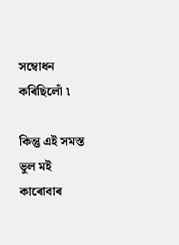সম্বোধন কৰিছিলোঁ ৷

কিন্তু এই সমস্ত ভুল মই কাৰোবাৰ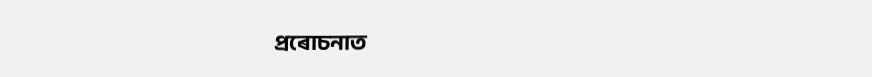প্ৰৰোচনাত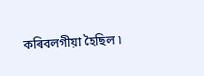কৰিবলগীয়া হৈছিল ৷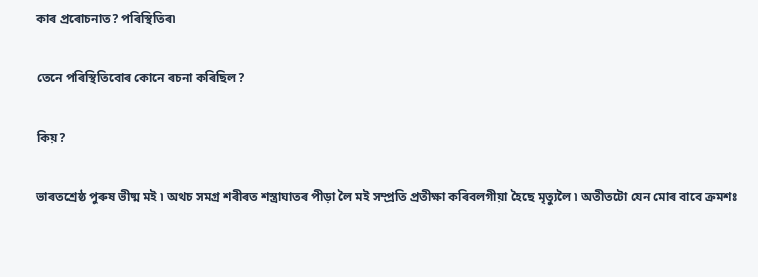কাৰ প্ৰৰোচনাত? পৰিস্থিতিৰ৷

তেনে পৰিস্থিতিবোৰ কোনে ৰচনা কৰিছিল?

কিয়?

ভাৰতশ্ৰেষ্ঠ পুৰুষ ভীষ্ম মই ৷ অথচ সমগ্ৰ শৰীৰত শস্ত্ৰাঘাতৰ পীড়া লৈ মই সম্প্ৰতি প্ৰতীক্ষা কৰিবলগীয়া হৈছে মৃত্যুলৈ ৷ অতীতটো যেন মোৰ বাবে ক্ৰমশঃ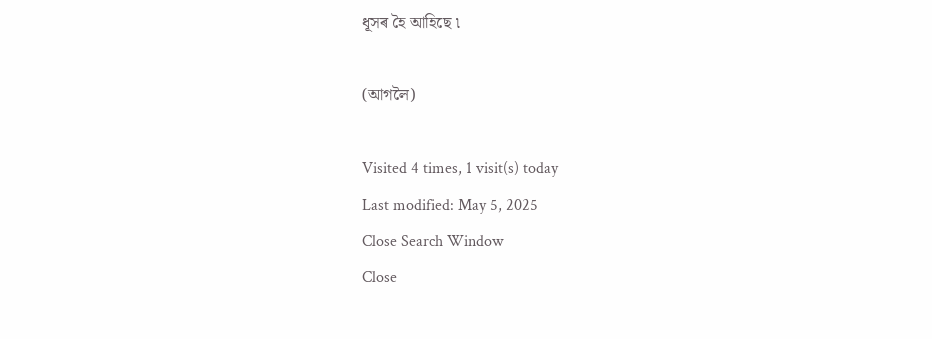ধূসৰ হৈ আহিছে ৷

(আগলৈ)

Visited 4 times, 1 visit(s) today
Last modified: May 5, 2025
Close Search Window
Close